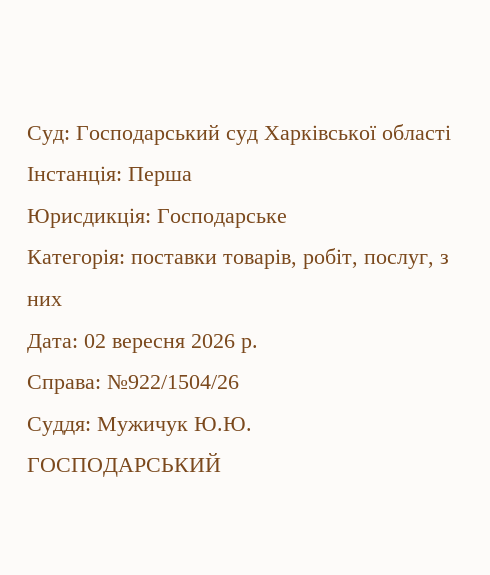Суд: Господарський суд Харківської області
Інстанція: Перша
Юрисдикція: Господарське
Категорія: поставки товарів, робіт, послуг, з них
Дата: 02 вересня 2026 р.
Справа: №922/1504/26
Суддя: Мужичук Ю.Ю.
ГОСПОДАРСЬКИЙ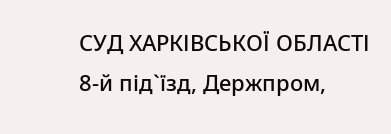СУД ХАРКІВСЬКОЇ ОБЛАСТІ
8-й під`їзд, Держпром,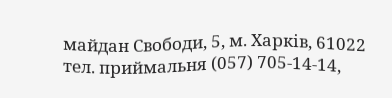майдан Свободи, 5, м. Харків, 61022
тел. приймальня (057) 705-14-14,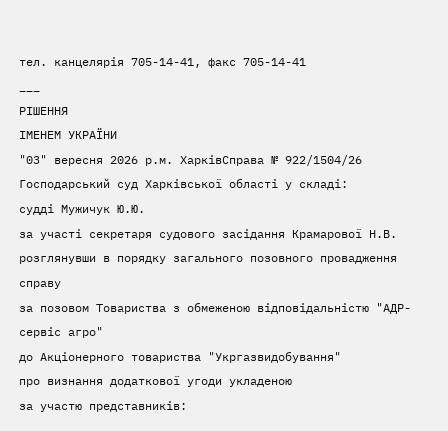тел. канцелярія 705-14-41, факс 705-14-41
___
РІШЕННЯ
ІМЕНЕМ УКРАЇНИ
"03" вересня 2026 р.м. ХарківСправа № 922/1504/26
Господарський суд Харківської області у складі:
судді Мужичук Ю.Ю.
за участі секретаря судового засідання Крамарової Н.В.
розглянувши в порядку загального позовного провадження справу
за позовом Товариства з обмеженою відповідальністю "АДР-сервіс агро"
до Акціонерного товариства "Укргазвидобування"
про визнання додаткової угоди укладеною
за участю представників: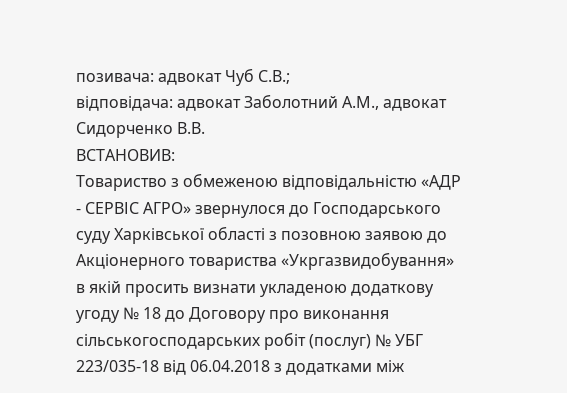позивача: адвокат Чуб С.В.;
відповідача: адвокат Заболотний А.М., адвокат Сидорченко В.В.
ВСТАНОВИВ:
Товариство з обмеженою відповідальністю «АДР - СЕРВІС АГРО» звернулося до Господарського суду Харківської області з позовною заявою до Акціонерного товариства «Укргазвидобування» в якій просить визнати укладеною додаткову угоду № 18 до Договору про виконання сільськогосподарських робіт (послуг) № УБГ 223/035-18 від 06.04.2018 з додатками між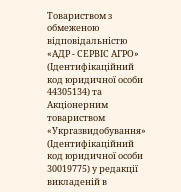Товариством з обмеженою відповідальністю «АДР - СЕРВІС АГРО» (Ідентифікаційний код юридичної особи 44305134) та Акціонерним товариством «Укргазвидобування» (Ідентифікаційний код юридичної особи 30019775) у редакції викладеній в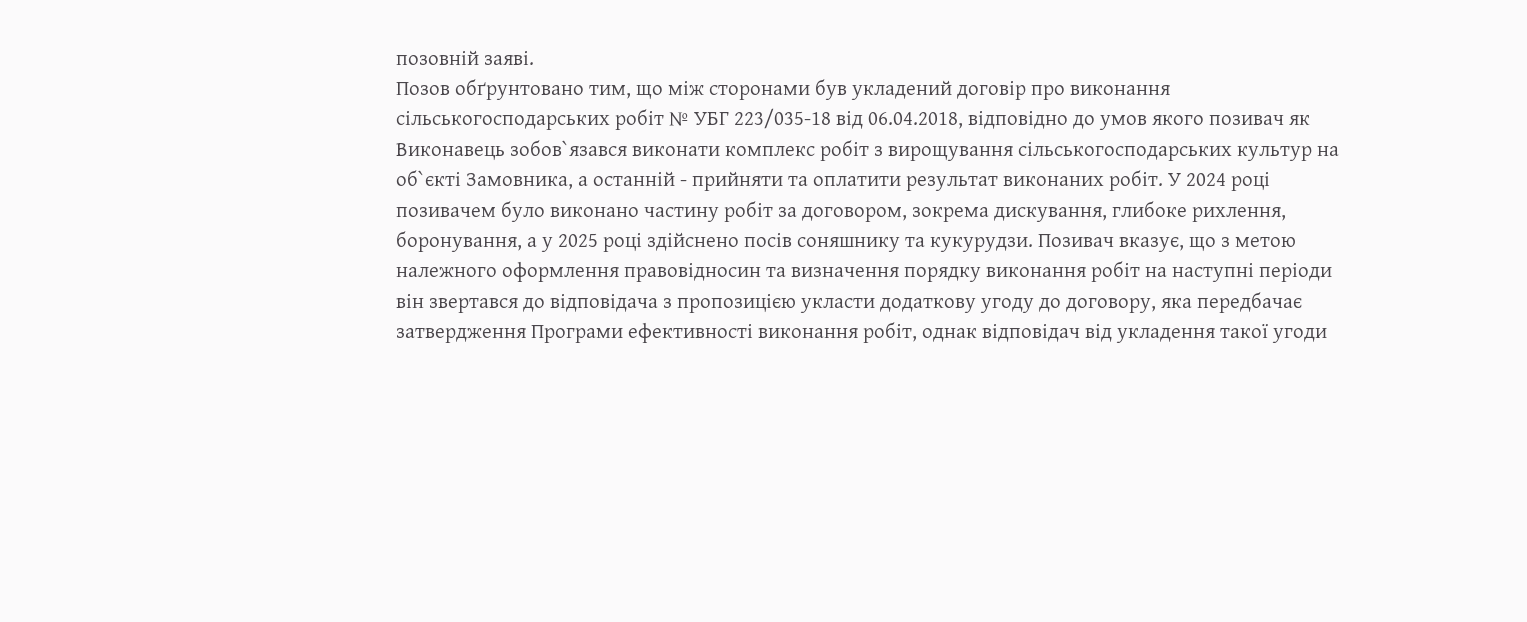позовній заяві.
Позов обґрунтовано тим, що між сторонами був укладений договір про виконання сільськогосподарських робіт № УБГ 223/035-18 від 06.04.2018, відповідно до умов якого позивач як Виконавець зобов`язався виконати комплекс робіт з вирощування сільськогосподарських культур на об`єкті Замовника, а останній - прийняти та оплатити результат виконаних робіт. У 2024 році позивачем було виконано частину робіт за договором, зокрема дискування, глибоке рихлення, боронування, а у 2025 році здійснено посів соняшнику та кукурудзи. Позивач вказує, що з метою належного оформлення правовідносин та визначення порядку виконання робіт на наступні періоди він звертався до відповідача з пропозицією укласти додаткову угоду до договору, яка передбачає затвердження Програми ефективності виконання робіт, однак відповідач від укладення такої угоди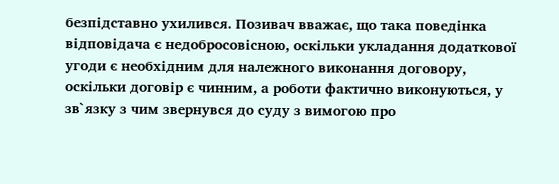безпідставно ухилився. Позивач вважає, що така поведінка відповідача є недобросовісною, оскільки укладання додаткової угоди є необхідним для належного виконання договору, оскільки договір є чинним, а роботи фактично виконуються, у зв`язку з чим звернувся до суду з вимогою про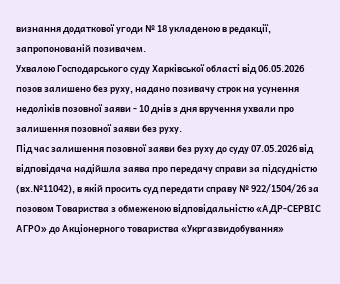визнання додаткової угоди № 18 укладеною в редакції, запропонованій позивачем.
Ухвалою Господарського суду Харківської області від 06.05.2026 позов залишено без руху, надано позивачу строк на усунення недоліків позовної заяви - 10 днів з дня вручення ухвали про залишення позовної заяви без руху.
Під час залишення позовної заяви без руху до суду 07.05.2026 від відповідача надійшла заява про передачу справи за підсудністю (вх.№11042), в якій просить суд передати справу № 922/1504/26 за позовом Товариства з обмеженою відповідальністю «АДР-СЕРВІС АГРО» до Акціонерного товариства «Укргазвидобування»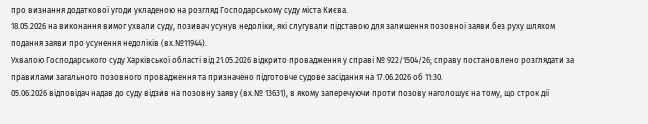про визнання додаткової угоди укладеною на розгляд Господарському суду міста Києва.
18.05.2026 на виконання вимог ухвали суду, позивач усунув недоліки, які слугували підставою для залишення позовної заяви без руху шляхом подання заяви про усунення недоліків (вх.№11944).
Ухвалою Господарського суду Харківської області від 21.05.2026 відкрито провадження у справі № 922/1504/26; справу постановлено розглядати за правилами загального позовного провадження та призначено підготовче судове засідання на 17.06.2026 об 11:30.
05.06.2026 відповідач надав до суду відзив на позовну заяву (вх.№ 13631), в якому заперечуючи проти позову наголошує на тому, що строк дії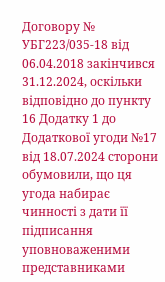Договору № УБГ223/035-18 від 06.04.2018 закінчився 31.12.2024, оскільки відповідно до пункту 16 Додатку 1 до Додаткової угоди №17 від 18.07.2024 сторони обумовили, що ця угода набирає чинності з дати її підписання уповноваженими представниками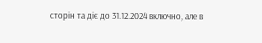сторін та діє до 31.12.2024 включно, але в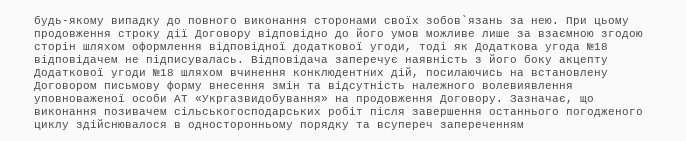будь-якому випадку до повного виконання сторонами своїх зобов`язань за нею. При цьому продовження строку дії Договору відповідно до його умов можливе лише за взаємною згодою сторін шляхом оформлення відповідної додаткової угоди, тоді як Додаткова угода №18 відповідачем не підписувалась. Відповідача заперечує наявність з його боку акцепту Додаткової угоди №18 шляхом вчинення конклюдентних дій, посилаючись на встановлену Договором письмову форму внесення змін та відсутність належного волевиявлення уповноваженої особи АТ «Укргазвидобування» на продовження Договору. Зазначає, що виконання позивачем сільськогосподарських робіт після завершення останнього погодженого циклу здійснювалося в односторонньому порядку та всупереч запереченням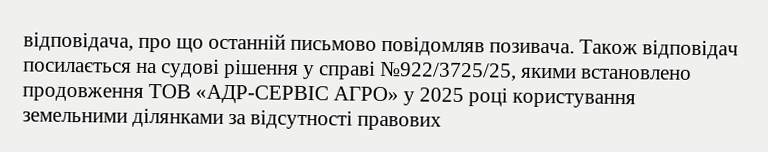відповідача, про що останній письмово повідомляв позивача. Також відповідач посилається на судові рішення у справі №922/3725/25, якими встановлено продовження ТОВ «АДР-СЕРВІС АГРО» у 2025 році користування земельними ділянками за відсутності правових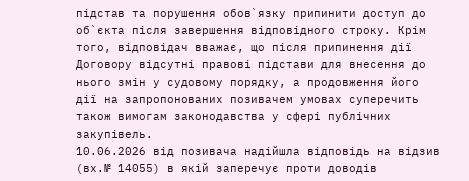підстав та порушення обов`язку припинити доступ до об`єкта після завершення відповідного строку. Крім того, відповідач вважає, що після припинення дії Договору відсутні правові підстави для внесення до нього змін у судовому порядку, а продовження його дії на запропонованих позивачем умовах суперечить також вимогам законодавства у сфері публічних закупівель.
10.06.2026 від позивача надійшла відповідь на відзив (вх.№ 14055) в якій заперечує проти доводів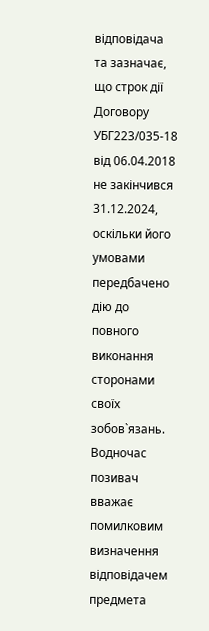відповідача та зазначає, що строк дії Договору УБГ223/035-18 від 06.04.2018 не закінчився 31.12.2024, оскільки його умовами передбачено дію до повного виконання сторонами своїх зобов`язань. Водночас позивач вважає помилковим визначення відповідачем предмета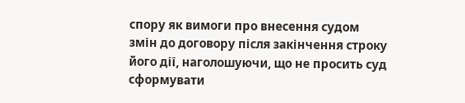спору як вимоги про внесення судом змін до договору після закінчення строку його дії, наголошуючи, що не просить суд сформувати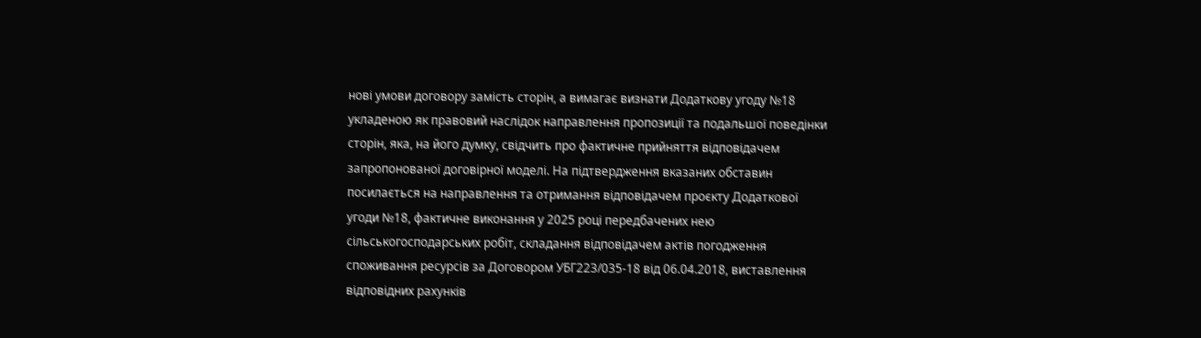нові умови договору замість сторін, а вимагає визнати Додаткову угоду №18 укладеною як правовий наслідок направлення пропозиції та подальшої поведінки сторін, яка, на його думку, свідчить про фактичне прийняття відповідачем запропонованої договірної моделі. На підтвердження вказаних обставин посилається на направлення та отримання відповідачем проєкту Додаткової угоди №18, фактичне виконання у 2025 році передбачених нею сільськогосподарських робіт, складання відповідачем актів погодження споживання ресурсів за Договором УБГ223/035-18 від 06.04.2018, виставлення відповідних рахунків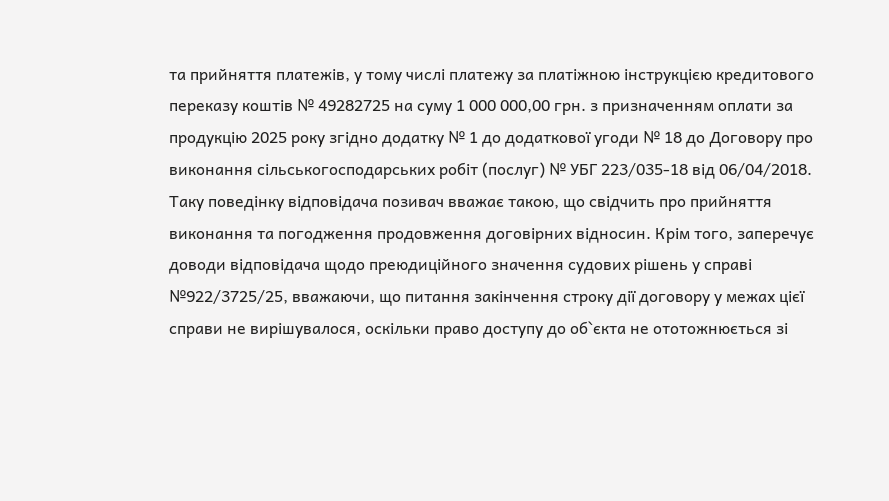та прийняття платежів, у тому числі платежу за платіжною інструкцією кредитового переказу коштів № 49282725 на суму 1 000 000,00 грн. з призначенням оплати за продукцію 2025 року згідно додатку № 1 до додаткової угоди № 18 до Договору про виконання сільськогосподарських робіт (послуг) № УБГ 223/035-18 від 06/04/2018. Таку поведінку відповідача позивач вважає такою, що свідчить про прийняття виконання та погодження продовження договірних відносин. Крім того, заперечує доводи відповідача щодо преюдиційного значення судових рішень у справі №922/3725/25, вважаючи, що питання закінчення строку дії договору у межах цієї справи не вирішувалося, оскільки право доступу до об`єкта не ототожнюється зі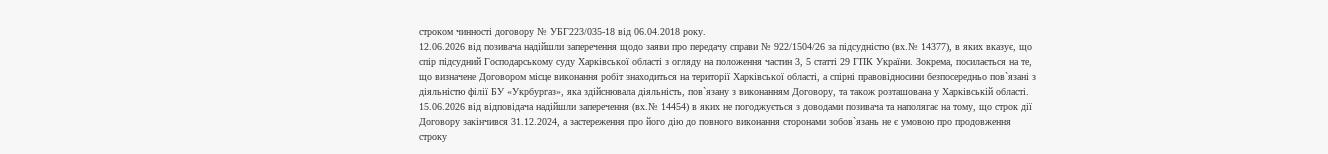строком чинності договору № УБГ223/035-18 від 06.04.2018 року.
12.06.2026 від позивача надійшли заперечення щодо заяви про передачу справи № 922/1504/26 за підсудністю (вх.№ 14377), в яких вказує, що спір підсудний Господарському суду Харківської області з огляду на положення частин 3, 5 статті 29 ГПК України. Зокрема, посилається на те, що визначене Договором місце виконання робіт знаходиться на території Харківської області, а спірні правовідносини безпосередньо пов`язані з діяльністю філії БУ «Укрбургаз», яка здійснювала діяльність, пов`язану з виконанням Договору, та також розташована у Харківській області.
15.06.2026 від відповідача надійшли заперечення (вх.№ 14454) в яких не погоджується з доводами позивача та наполягає на тому, що строк дії Договору закінчився 31.12.2024, а застереження про його дію до повного виконання сторонами зобов`язань не є умовою про продовження строку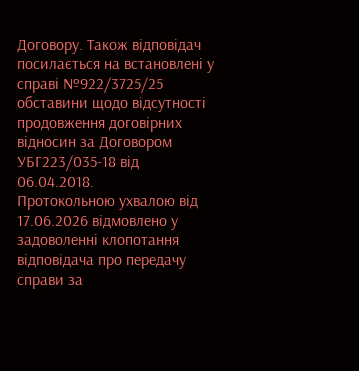Договору. Також відповідач посилається на встановлені у справі №922/3725/25 обставини щодо відсутності продовження договірних відносин за Договором УБГ223/035-18 від 06.04.2018.
Протокольною ухвалою від 17.06.2026 відмовлено у задоволенні клопотання відповідача про передачу справи за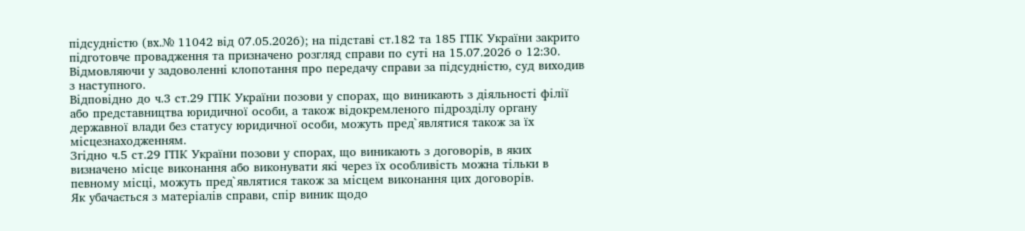підсудністю (вх.№ 11042 від 07.05.2026); на підставі ст.182 та 185 ГПК України закрито підготовче провадження та призначено розгляд справи по суті на 15.07.2026 о 12:30.
Відмовляючи у задоволенні клопотання про передачу справи за підсудністю, суд виходив з наступного.
Відповідно до ч.3 ст.29 ГПК України позови у спорах, що виникають з діяльності філії або представництва юридичної особи, а також відокремленого підрозділу органу державної влади без статусу юридичної особи, можуть пред`являтися також за їх місцезнаходженням.
Згідно ч.5 ст.29 ГПК України позови у спорах, що виникають з договорів, в яких визначено місце виконання або виконувати які через їх особливість можна тільки в певному місці, можуть пред`являтися також за місцем виконання цих договорів.
Як убачається з матеріалів справи, спір виник щодо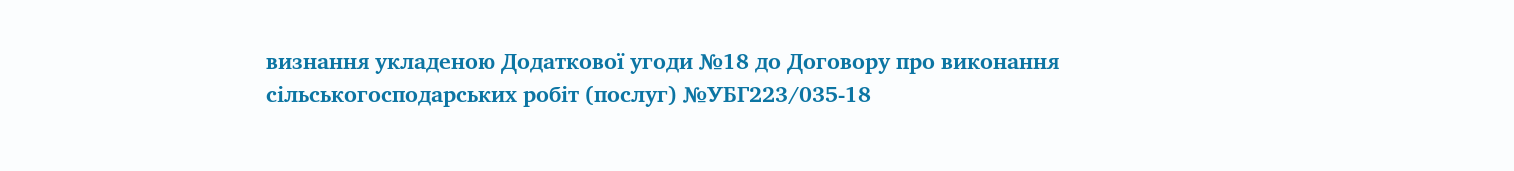визнання укладеною Додаткової угоди №18 до Договору про виконання сільськогосподарських робіт (послуг) №УБГ223/035-18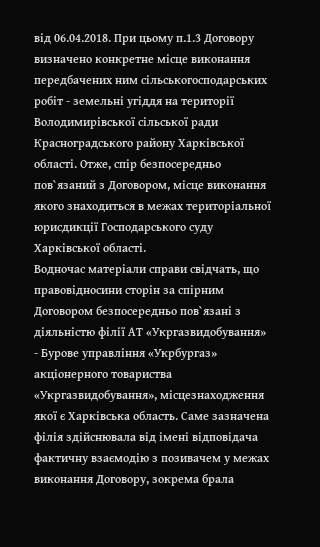від 06.04.2018. При цьому п.1.3 Договору визначено конкретне місце виконання передбачених ним сільськогосподарських робіт - земельні угіддя на території Володимирівської сільської ради Красноградського району Харківської області. Отже, спір безпосередньо пов`язаний з Договором, місце виконання якого знаходиться в межах територіальної юрисдикції Господарського суду Харківської області.
Водночас матеріали справи свідчать, що правовідносини сторін за спірним Договором безпосередньо пов`язані з діяльністю філії АТ «Укргазвидобування» - Бурове управління «Укрбургаз» акціонерного товариства «Укргазвидобування», місцезнаходження якої є Харківська область. Саме зазначена філія здійснювала від імені відповідача фактичну взаємодію з позивачем у межах виконання Договору, зокрема брала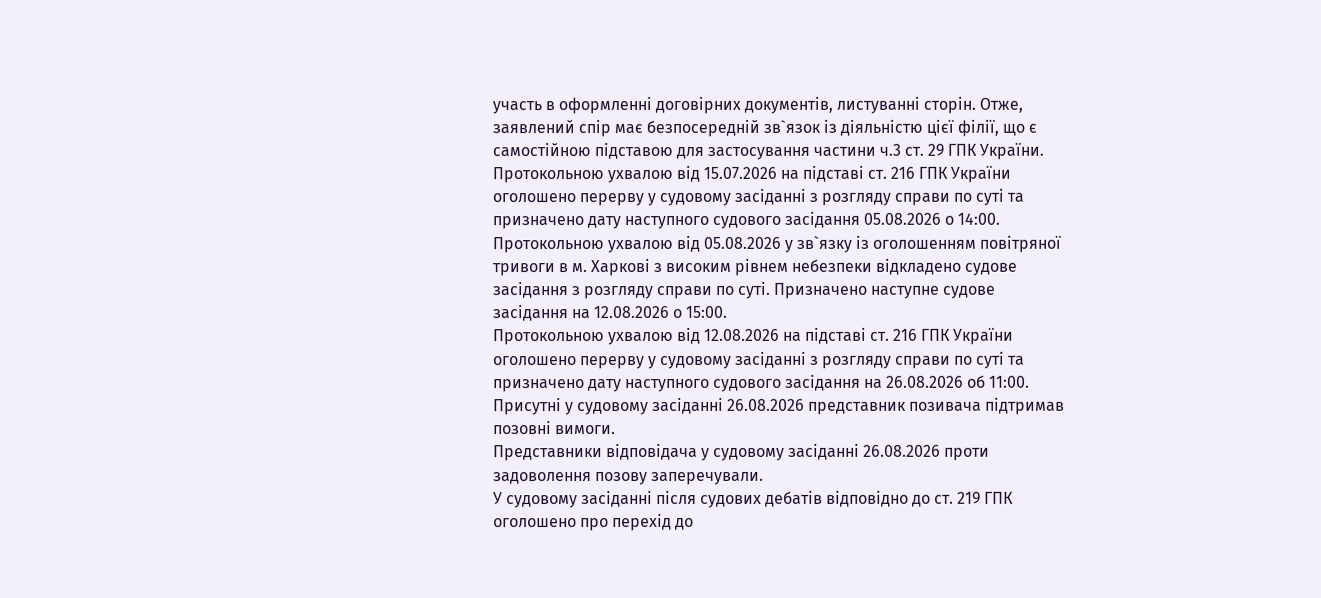участь в оформленні договірних документів, листуванні сторін. Отже, заявлений спір має безпосередній зв`язок із діяльністю цієї філії, що є самостійною підставою для застосування частини ч.3 ст. 29 ГПК України.
Протокольною ухвалою від 15.07.2026 на підставі ст. 216 ГПК України оголошено перерву у судовому засіданні з розгляду справи по суті та призначено дату наступного судового засідання 05.08.2026 о 14:00.
Протокольною ухвалою від 05.08.2026 у зв`язку із оголошенням повітряної тривоги в м. Харкові з високим рівнем небезпеки відкладено судове засідання з розгляду справи по суті. Призначено наступне судове засідання на 12.08.2026 о 15:00.
Протокольною ухвалою від 12.08.2026 на підставі ст. 216 ГПК України оголошено перерву у судовому засіданні з розгляду справи по суті та призначено дату наступного судового засідання на 26.08.2026 об 11:00.
Присутні у судовому засіданні 26.08.2026 представник позивача підтримав позовні вимоги.
Представники відповідача у судовому засіданні 26.08.2026 проти задоволення позову заперечували.
У судовому засіданні після судових дебатів відповідно до ст. 219 ГПК оголошено про перехід до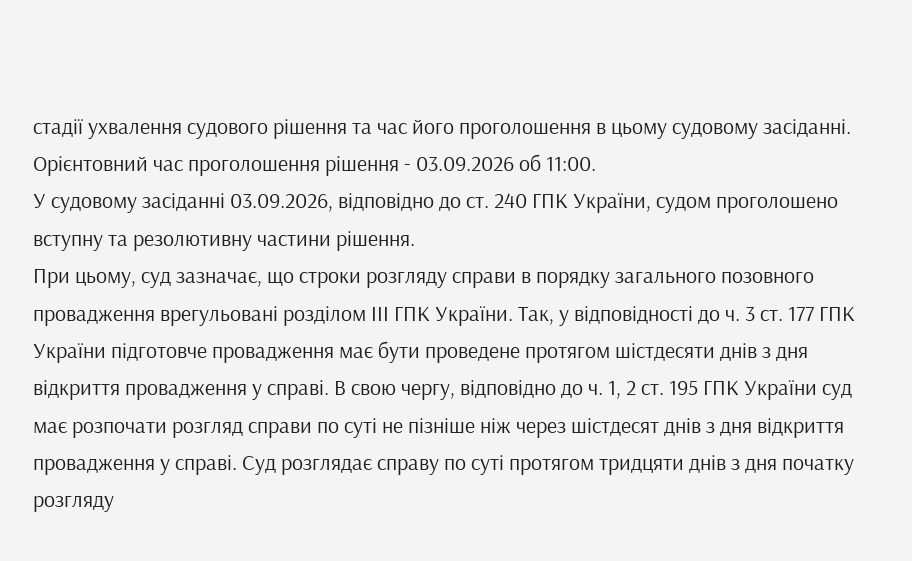стадії ухвалення судового рішення та час його проголошення в цьому судовому засіданні. Орієнтовний час проголошення рішення - 03.09.2026 об 11:00.
У судовому засіданні 03.09.2026, відповідно до ст. 240 ГПК України, судом проголошено вступну та резолютивну частини рішення.
При цьому, суд зазначає, що строки розгляду справи в порядку загального позовного провадження врегульовані розділом ІІІ ГПК України. Так, у відповідності до ч. 3 ст. 177 ГПК України підготовче провадження має бути проведене протягом шістдесяти днів з дня відкриття провадження у справі. В свою чергу, відповідно до ч. 1, 2 ст. 195 ГПК України суд має розпочати розгляд справи по суті не пізніше ніж через шістдесят днів з дня відкриття провадження у справі. Суд розглядає справу по суті протягом тридцяти днів з дня початку розгляду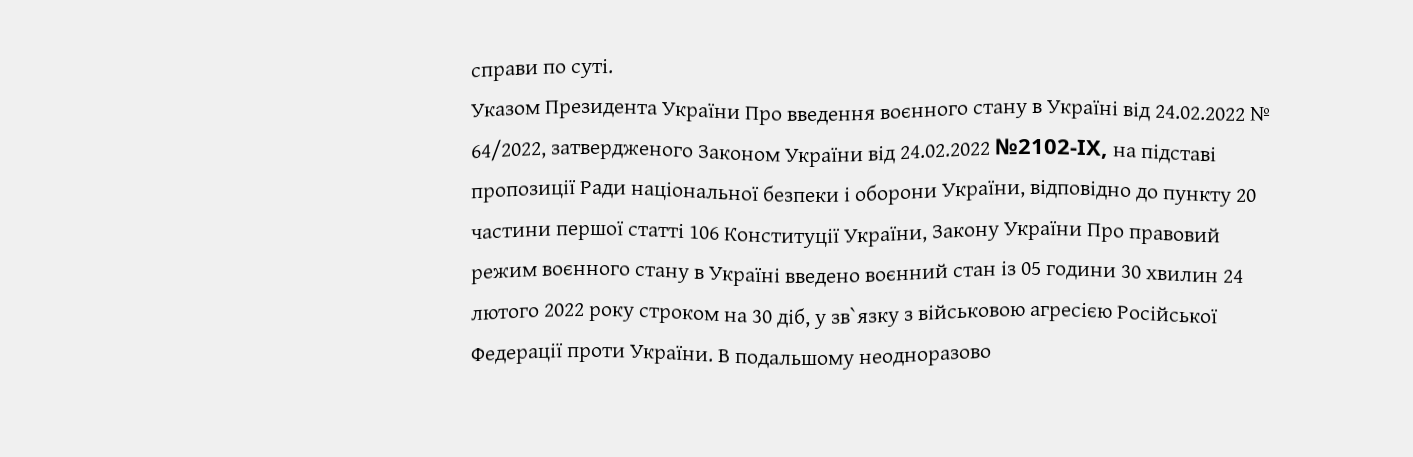справи по суті.
Указом Президента України Про введення воєнного стану в Україні від 24.02.2022 № 64/2022, затвердженого Законом України від 24.02.2022 №2102-IX, на підставі пропозиції Ради національної безпеки і оборони України, відповідно до пункту 20 частини першої статті 106 Конституції України, Закону України Про правовий режим воєнного стану в Україні введено воєнний стан із 05 години 30 хвилин 24 лютого 2022 року строком на 30 діб, у зв`язку з військовою агресією Російської Федерації проти України. В подальшому неодноразово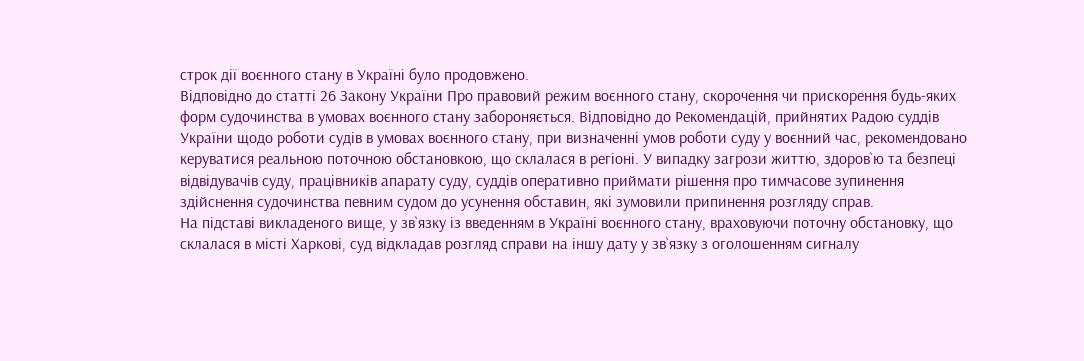строк дії воєнного стану в Україні було продовжено.
Відповідно до статті 26 Закону України Про правовий режим воєнного стану, скорочення чи прискорення будь-яких форм судочинства в умовах воєнного стану забороняється. Відповідно до Рекомендацій, прийнятих Радою суддів України щодо роботи судів в умовах воєнного стану, при визначенні умов роботи суду у воєнний час, рекомендовано керуватися реальною поточною обстановкою, що склалася в регіоні. У випадку загрози життю, здоров`ю та безпеці відвідувачів суду, працівників апарату суду, суддів оперативно приймати рішення про тимчасове зупинення здійснення судочинства певним судом до усунення обставин, які зумовили припинення розгляду справ.
На підставі викладеного вище, у зв`язку із введенням в Україні воєнного стану, враховуючи поточну обстановку, що склалася в місті Харкові, суд відкладав розгляд справи на іншу дату у зв`язку з оголошенням сигналу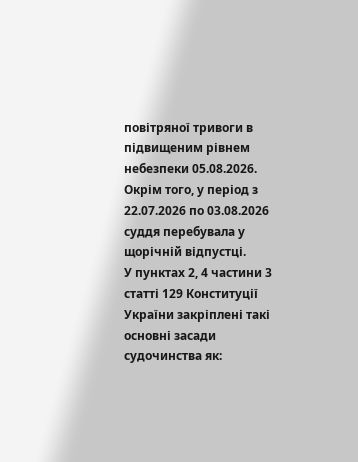повітряної тривоги в підвищеним рівнем небезпеки 05.08.2026. Окрім того, у період з 22.07.2026 по 03.08.2026 суддя перебувала у щорічній відпустці.
У пунктах 2, 4 частини 3 статті 129 Конституції України закріплені такі основні засади судочинства як: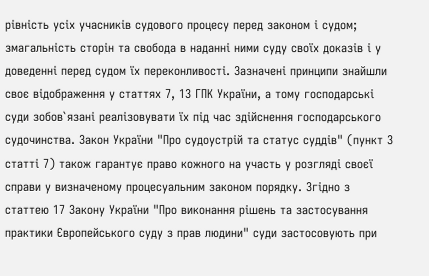рівність усіх учасників судового процесу перед законом і судом; змагальність сторін та свобода в наданні ними суду своїх доказів і у доведенні перед судом їх переконливості. Зазначені принципи знайшли своє відображення у статтях 7, 13 ГПК України, а тому господарські суди зобов`язані реалізовувати їх під час здійснення господарського судочинства. Закон України "Про судоустрій та статус суддів" (пункт 3 статті 7) також гарантує право кожного на участь у розгляді своєї справи у визначеному процесуальним законом порядку. Згідно з статтею 17 Закону України "Про виконання рішень та застосування практики Європейського суду з прав людини" суди застосовують при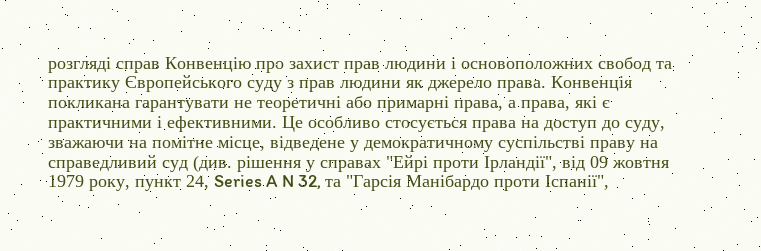розгляді справ Конвенцію про захист прав людини і основоположних свобод та практику Європейського суду з прав людини як джерело права. Конвенція покликана гарантувати не теоретичні або примарні права, а права, які є практичними і ефективними. Це особливо стосується права на доступ до суду, зважаючи на помітне місце, відведене у демократичному суспільстві праву на справедливий суд (див. рішення у справах "Ейрі проти Ірландії", від 09 жовтня 1979 року, пункт 24, Series A N 32, та "Гарсія Манібардо проти Іспанії",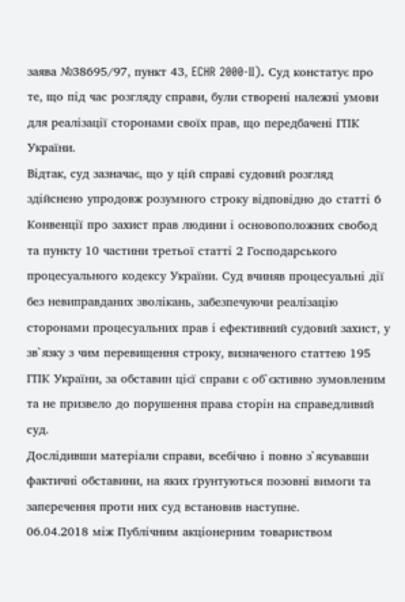заява №38695/97, пункт 43, ECHR 2000-II). Суд констатує про те, що під час розгляду справи, були створені належні умови для реалізації сторонами своїх прав, що передбачені ГПК України.
Відтак, суд зазначає, що у цій справі судовий розгляд здійснено упродовж розумного строку відповідно до статті 6 Конвенції про захист прав людини і основоположних свобод та пункту 10 частини третьої статті 2 Господарського процесуального кодексу України. Суд вчиняв процесуальні дії без невиправданих зволікань, забезпечуючи реалізацію сторонами процесуальних прав і ефективний судовий захист, у зв`язку з чим перевищення строку, визначеного статтею 195 ГПК України, за обставин цієї справи є об`єктивно зумовленим та не призвело до порушення права сторін на справедливий суд.
Дослідивши матеріали справи, всебічно і повно з`ясувавши фактичні обставини, на яких ґрунтуються позовні вимоги та заперечення проти них суд встановив наступне.
06.04.2018 між Публічним акціонерним товариством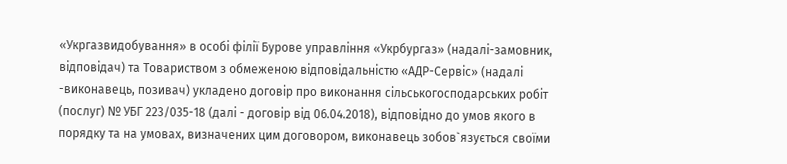«Укргазвидобування» в особі філії Бурове управління «Укрбургаз» (надалі-замовник, відповідач) та Товариством з обмеженою відповідальністю «АДР-Сервіс» (надалі -виконавець, позивач) укладено договір про виконання сільськогосподарських робіт (послуг) № УБГ 223/035-18 (далі - договір від 06.04.2018), відповідно до умов якого в порядку та на умовах, визначених цим договором, виконавець зобов`язується своїми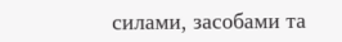силами, засобами та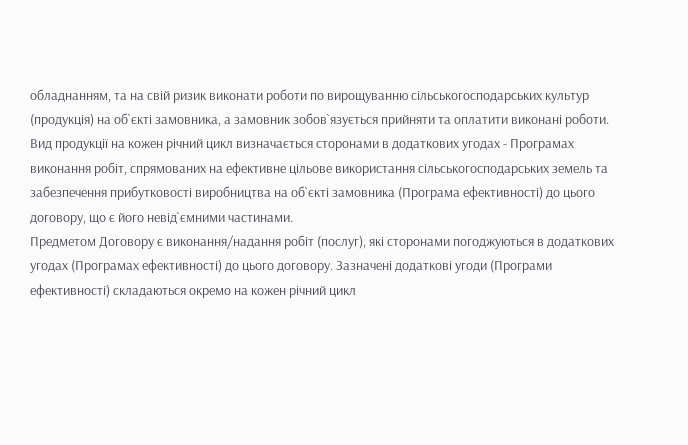обладнанням, та на свій ризик виконати роботи по вирощуванню сільськогосподарських культур (продукція) на об`єкті замовника, а замовник зобов`язується прийняти та оплатити виконані роботи.
Вид продукції на кожен річний цикл визначається сторонами в додаткових угодах - Програмах виконання робіт, спрямованих на ефективне цільове використання сільськогосподарських земель та забезпечення прибутковості виробництва на об`єкті замовника (Програма ефективності) до цього договору, що є його невід`ємними частинами.
Предметом Договору є виконання/надання робіт (послуг), які сторонами погоджуються в додаткових угодах (Програмах ефективності) до цього договору. Зазначені додаткові угоди (Програми ефективності) складаються окремо на кожен річний цикл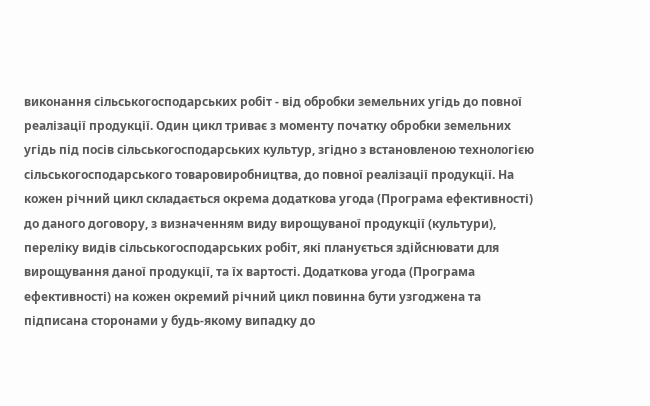виконання сільськогосподарських робіт - від обробки земельних угідь до повної реалізації продукції. Один цикл триває з моменту початку обробки земельних угідь під посів сільськогосподарських культур, згідно з встановленою технологією сільськогосподарського товаровиробництва, до повної реалізації продукції. На кожен річний цикл складається окрема додаткова угода (Програма ефективності) до даного договору, з визначенням виду вирощуваної продукції (культури), переліку видів сільськогосподарських робіт, які планується здійснювати для вирощування даної продукції, та їх вартості. Додаткова угода (Програма ефективності) на кожен окремий річний цикл повинна бути узгоджена та підписана сторонами у будь-якому випадку до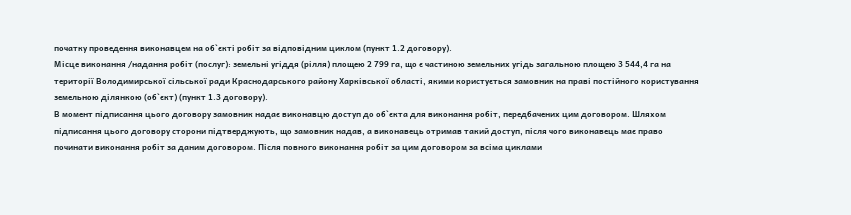початку проведення виконавцем на об`єкті робіт за відповідним циклом (пункт 1.2 договору).
Місце виконання /надання робіт (послуг): земельні угіддя (рілля) площею 2 799 га, що є частиною земельних угідь загальною площею 3 544,4 га на території Володимирської сільської ради Краснодарського району Харківської області, якими користується замовник на праві постійного користування земельною ділянкою (об`єкт) (пункт 1.3 договору).
В момент підписання цього договору замовник надає виконавцю доступ до об`єкта для виконання робіт, передбачених цим договором. Шляхом підписання цього договору сторони підтверджують, що замовник надав, а виконавець отримав такий доступ, після чого виконавець має право починати виконання робіт за даним договором. Після повного виконання робіт за цим договором за всіма циклами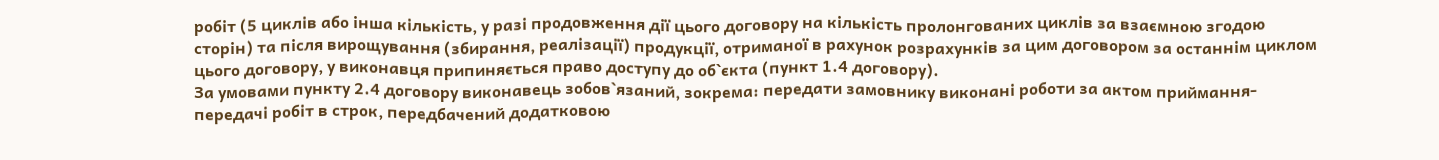робіт (5 циклів або інша кількість, у разі продовження дії цього договору на кількість пролонгованих циклів за взаємною згодою сторін) та після вирощування (збирання, реалізації) продукції, отриманої в рахунок розрахунків за цим договором за останнім циклом цього договору, у виконавця припиняється право доступу до об`єкта (пункт 1.4 договору).
За умовами пункту 2.4 договору виконавець зобов`язаний, зокрема: передати замовнику виконані роботи за актом приймання-передачі робіт в строк, передбачений додатковою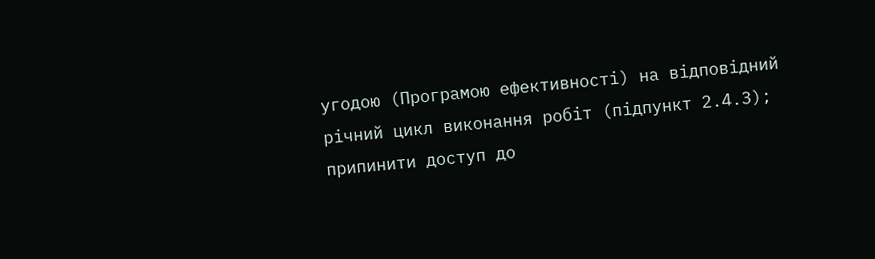угодою (Програмою ефективності) на відповідний річний цикл виконання робіт (підпункт 2.4.3); припинити доступ до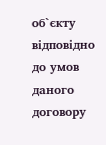об`єкту відповідно до умов даного договору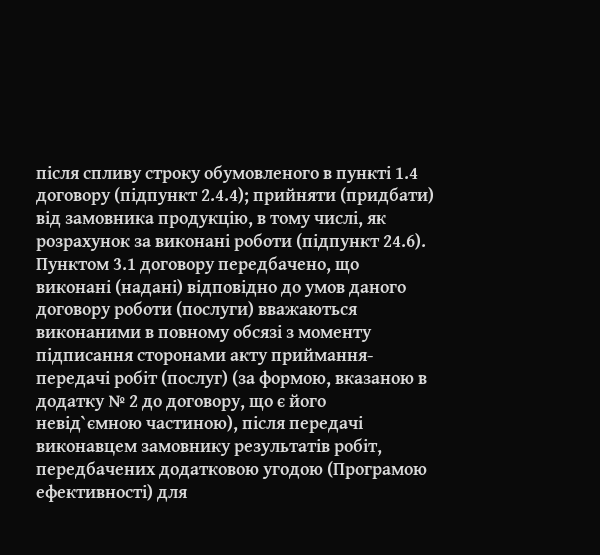після спливу строку обумовленого в пункті 1.4 договору (підпункт 2.4.4); прийняти (придбати) від замовника продукцію, в тому числі, як розрахунок за виконані роботи (підпункт 24.6).
Пунктом 3.1 договору передбачено, що виконані (надані) відповідно до умов даного договору роботи (послуги) вважаються виконаними в повному обсязі з моменту підписання сторонами акту приймання-передачі робіт (послуг) (за формою, вказаною в додатку № 2 до договору, що є його невід`ємною частиною), після передачі виконавцем замовнику результатів робіт, передбачених додатковою угодою (Програмою ефективності) для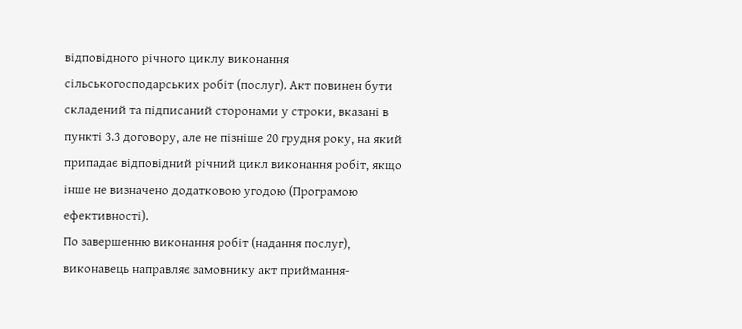відповідного річного циклу виконання сільськогосподарських робіт (послуг). Акт повинен бути складений та підписаний сторонами у строки, вказані в пункті 3.3 договору, але не пізніше 20 грудня року, на який припадає відповідний річний цикл виконання робіт, якщо інше не визначено додатковою угодою (Програмою ефективності).
По завершенню виконання робіт (надання послуг), виконавець направляє замовнику акт приймання-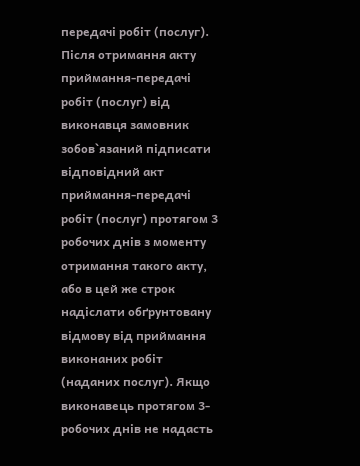передачі робіт (послуг). Після отримання акту приймання-передачі робіт (послуг) від виконавця замовник зобов`язаний підписати відповідний акт приймання-передачі робіт (послуг) протягом 3 робочих днів з моменту отримання такого акту, або в цей же строк надіслати обґрунтовану відмову від приймання виконаних робіт (наданих послуг). Якщо виконавець протягом 3- робочих днів не надасть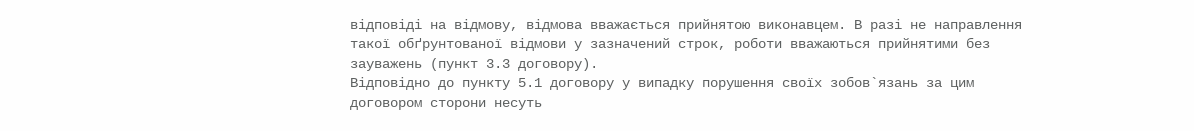відповіді на відмову, відмова вважається прийнятою виконавцем. В разі не направлення такої обґрунтованої відмови у зазначений строк, роботи вважаються прийнятими без зауважень (пункт 3.3 договору).
Відповідно до пункту 5.1 договору у випадку порушення своїх зобов`язань за цим договором сторони несуть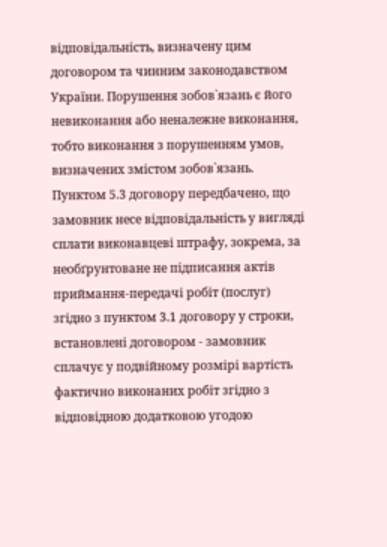відповідальність, визначену цим договором та чинним законодавством України. Порушення зобов`язань є його невиконання або неналежне виконання, тобто виконання з порушенням умов, визначених змістом зобов`язань.
Пунктом 5.3 договору передбачено, що замовник несе відповідальність у вигляді сплати виконавцеві штрафу, зокрема, за необґрунтоване не підписання актів приймання-передачі робіт (послуг) згідно з пунктом 3.1 договору у строки, встановлені договором - замовник сплачує у подвійному розмірі вартість фактично виконаних робіт згідно з відповідною додатковою угодою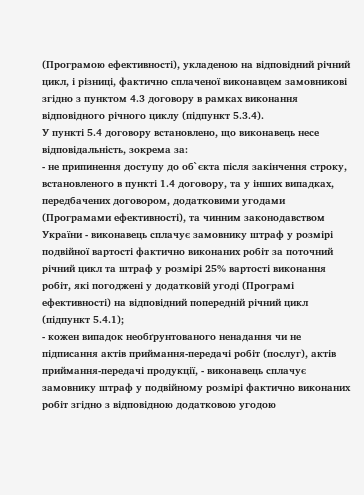(Програмою ефективності), укладеною на відповідний річний цикл, і різниці, фактично сплаченої виконавцем замовникові згідно з пунктом 4.3 договору в рамках виконання відповідного річного циклу (підпункт 5.3.4).
У пункті 5.4 договору встановлено, що виконавець несе відповідальність, зокрема за:
- не припинення доступу до об`єкта після закінчення строку, встановленого в пункті 1.4 договору, та у інших випадках, передбачених договором, додатковими угодами (Програмами ефективності), та чинним законодавством України - виконавець сплачує замовнику штраф у розмірі подвійної вартості фактично виконаних робіт за поточний річний цикл та штраф у розмірі 25% вартості виконання робіт, які погоджені у додатковій угоді (Програмі ефективності) на відповідний попередній річний цикл (підпункт 5.4.1);
- кожен випадок необґрунтованого ненадання чи не підписання актів приймання-передачі робіт (послуг), актів приймання-передачі продукції, - виконавець сплачує замовнику штраф у подвійному розмірі фактично виконаних робіт згідно з відповідною додатковою угодою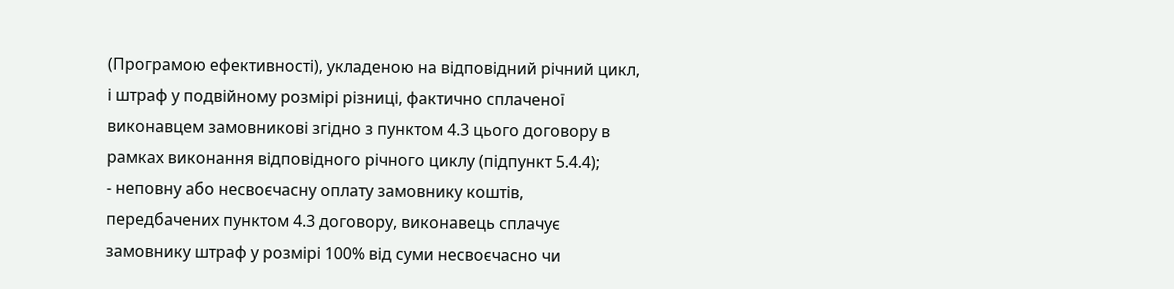(Програмою ефективності), укладеною на відповідний річний цикл, і штраф у подвійному розмірі різниці, фактично сплаченої виконавцем замовникові згідно з пунктом 4.3 цього договору в рамках виконання відповідного річного циклу (підпункт 5.4.4);
- неповну або несвоєчасну оплату замовнику коштів, передбачених пунктом 4.3 договору, виконавець сплачує замовнику штраф у розмірі 100% від суми несвоєчасно чи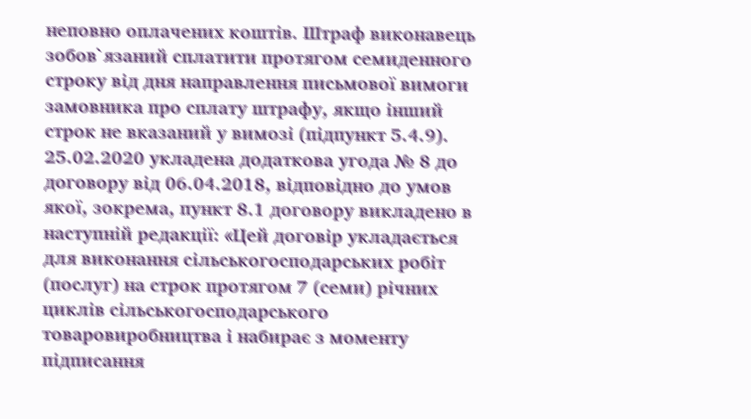неповно оплачених коштів. Штраф виконавець зобов`язаний сплатити протягом семиденного строку від дня направлення письмової вимоги замовника про сплату штрафу, якщо інший строк не вказаний у вимозі (підпункт 5.4.9).
25.02.2020 укладена додаткова угода № 8 до договору від 06.04.2018, відповідно до умов якої, зокрема, пункт 8.1 договору викладено в наступній редакції: «Цей договір укладається для виконання сільськогосподарських робіт (послуг) на строк протягом 7 (семи) річних циклів сільськогосподарського товаровиробництва і набирає з моменту підписання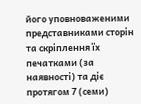його уповноваженими представниками сторін та скріплення їх печатками (за наявності) та діє протягом 7 (семи)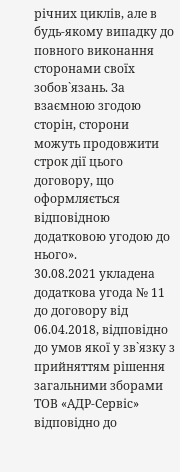річних циклів, але в будь-якому випадку до повного виконання сторонами своїх зобов`язань. За взаємною згодою сторін, сторони можуть продовжити строк дії цього договору, що оформляється відповідною додатковою угодою до нього».
30.08.2021 укладена додаткова угода № 11 до договору від 06.04.2018, відповідно до умов якої у зв`язку з прийняттям рішення загальними зборами ТОВ «АДР-Сервіс» відповідно до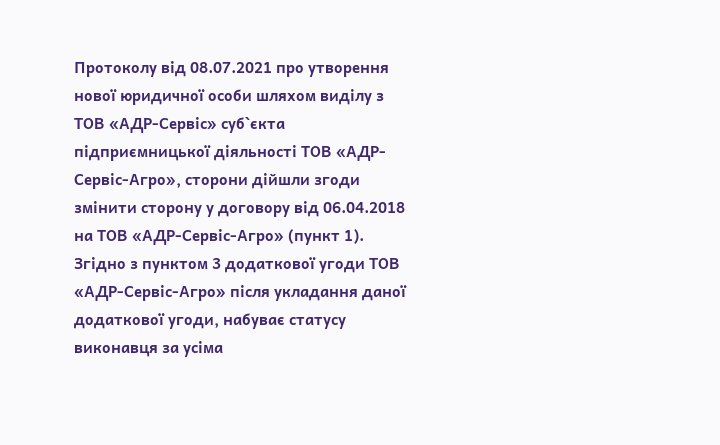Протоколу від 08.07.2021 про утворення нової юридичної особи шляхом виділу з ТОВ «АДР-Сервіс» суб`єкта підприємницької діяльності ТОВ «АДР-Сервіс-Агро», сторони дійшли згоди змінити сторону у договору від 06.04.2018 на ТОВ «АДР-Сервіс-Агро» (пункт 1).
Згідно з пунктом 3 додаткової угоди ТОВ «АДР-Сервіс-Агро» після укладання даної додаткової угоди, набуває статусу виконавця за усіма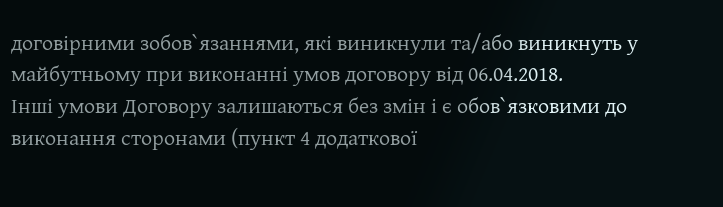договірними зобов`язаннями, які виникнули та/або виникнуть у майбутньому при виконанні умов договору від 06.04.2018.
Інші умови Договору залишаються без змін і є обов`язковими до виконання сторонами (пункт 4 додаткової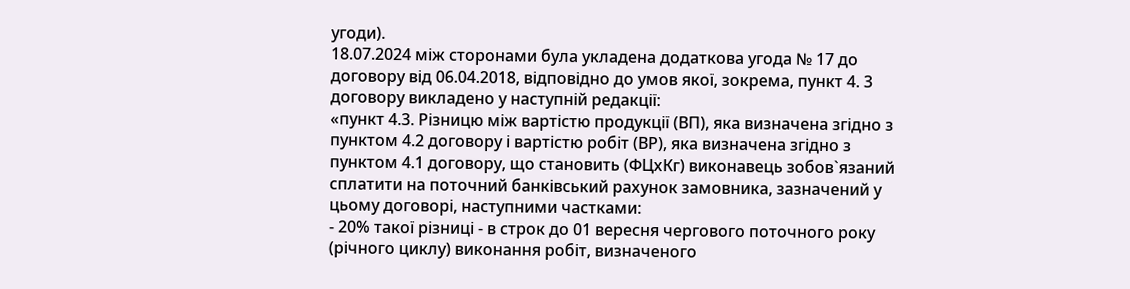угоди).
18.07.2024 між сторонами була укладена додаткова угода № 17 до договору від 06.04.2018, відповідно до умов якої, зокрема, пункт 4. 3 договору викладено у наступній редакції:
«пункт 4.3. Різницю між вартістю продукції (ВП), яка визначена згідно з пунктом 4.2 договору і вартістю робіт (ВР), яка визначена згідно з пунктом 4.1 договору, що становить (ФЦхКг) виконавець зобов`язаний сплатити на поточний банківський рахунок замовника, зазначений у цьому договорі, наступними частками:
- 20% такої різниці - в строк до 01 вересня чергового поточного року (річного циклу) виконання робіт, визначеного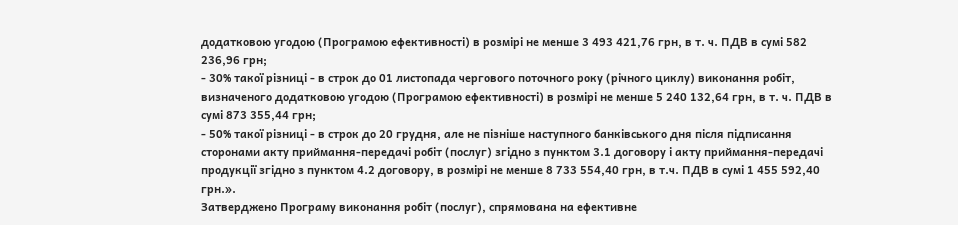додатковою угодою (Програмою ефективності) в розмірі не менше 3 493 421,76 грн, в т. ч. ПДВ в сумі 582 236,96 грн;
- 30% такої різниці - в строк до 01 листопада чергового поточного року (річного циклу) виконання робіт, визначеного додатковою угодою (Програмою ефективності) в розмірі не менше 5 240 132,64 грн, в т. ч. ПДВ в сумі 873 355,44 грн;
- 50% такої різниці - в строк до 20 грудня, але не пізніше наступного банківського дня після підписання сторонами акту приймання-передачі робіт (послуг) згідно з пунктом 3.1 договору і акту приймання-передачі продукції згідно з пунктом 4.2 договору, в розмірі не менше 8 733 554,40 грн, в т.ч. ПДВ в сумі 1 455 592,40 грн.».
Затверджено Програму виконання робіт (послуг), спрямована на ефективне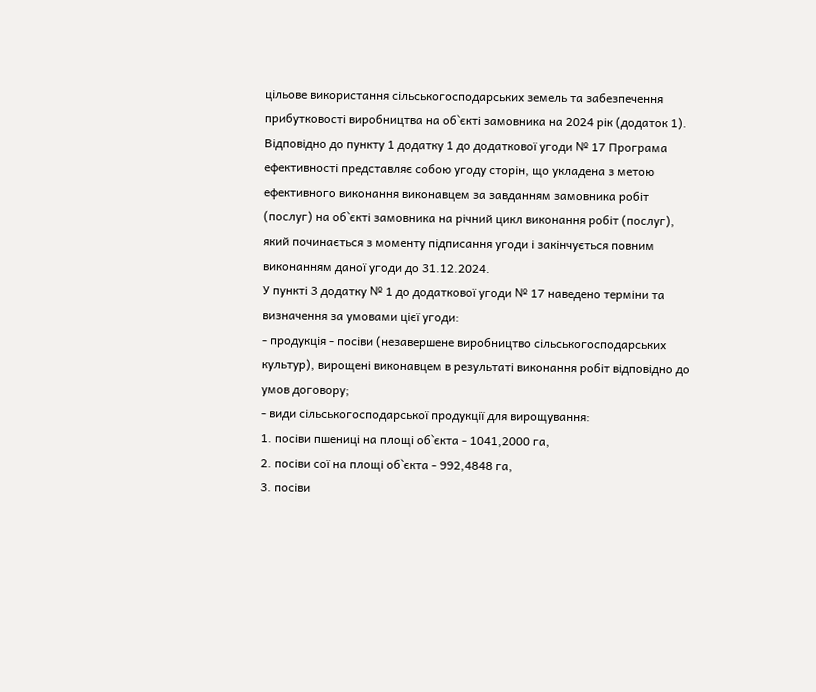цільове використання сільськогосподарських земель та забезпечення прибутковості виробництва на об`єкті замовника на 2024 рік (додаток 1).
Відповідно до пункту 1 додатку 1 до додаткової угоди № 17 Програма ефективності представляє собою угоду сторін, що укладена з метою ефективного виконання виконавцем за завданням замовника робіт (послуг) на об`єкті замовника на річний цикл виконання робіт (послуг), який починається з моменту підписання угоди і закінчується повним виконанням даної угоди до 31.12.2024.
У пункті 3 додатку № 1 до додаткової угоди № 17 наведено терміни та визначення за умовами цієї угоди:
- продукція - посіви (незавершене виробництво сільськогосподарських культур), вирощені виконавцем в результаті виконання робіт відповідно до умов договору;
- види сільськогосподарської продукції для вирощування:
1. посіви пшениці на площі об`єкта - 1041,2000 га,
2. посіви сої на площі об`єкта - 992,4848 га,
3. посіви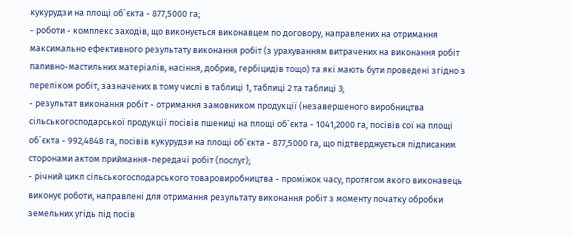кукурудзи на площі об`єкта - 877,5000 га;
- роботи - комплекс заходів, що виконується виконавцем по договору, направлених на отримання максимально ефективного результату виконання робіт (з урахуванням витрачених на виконання робіт паливно-мастильних матеріалів, насіння, добрив, гербіцидів тощо) та які мають бути проведені згідно з переліком робіт, зазначених в тому числі в таблиці 1, таблиці 2 та таблиці 3;
- результат виконання робіт - отримання замовником продукції (незавершеного виробництва сільськогосподарської продукції посівів пшениці на площі об`єкта - 1041,2000 га, посівів сої на площі об`єкта - 992,4848 га, посівів кукурудзи на площі об`єкта - 877,5000 га, що підтверджується підписаним сторонами актом приймання-передачі робіт (послуг);
- річний цикл сільськогосподарського товаровиробництва - проміжок часу, протягом якого виконавець виконує роботи, направлені для отримання результату виконання робіт з моменту початку обробки земельних угідь під посів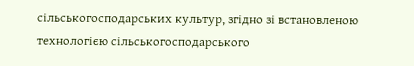сільськогосподарських культур, згідно зі встановленою технологією сільськогосподарського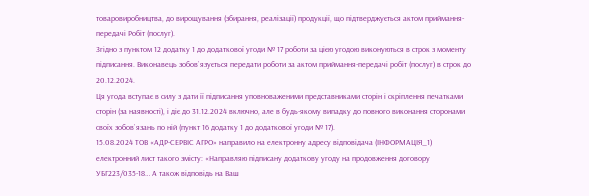товаровиробництва, до вирощування (збирання, реалізації) продукції, що підтверджується актом приймання-передачі Робіт (послуг).
Згідно з пунктом 12 додатку 1 до додаткової угоди № 17 роботи за цією угодою виконуються в строк з моменту підписання. Виконавець зобов`язується передати роботи за актом приймання-передачі робіт (послуг) в строк до 20.12.2024.
Ця угода вступає в силу з дати її підписання уповноваженими представниками сторін і скріплення печатками сторін (за наявності), і діє до 31.12.2024 включно, але в будь-якому випадку до повного виконання сторонами своїх зобов`язань по ній (пункт 16 додатку 1 до додаткової угоди № 17).
15.08.2024 ТОВ «АДР-СЕРВІС АГРО» направило на електронну адресу відповідача (ІНФОРМАЦІЯ_1) електронний лист такого змісту: «Направляю підписану додаткову угоду на продовження договору УБГ223/035-18… А також відповідь на Ваш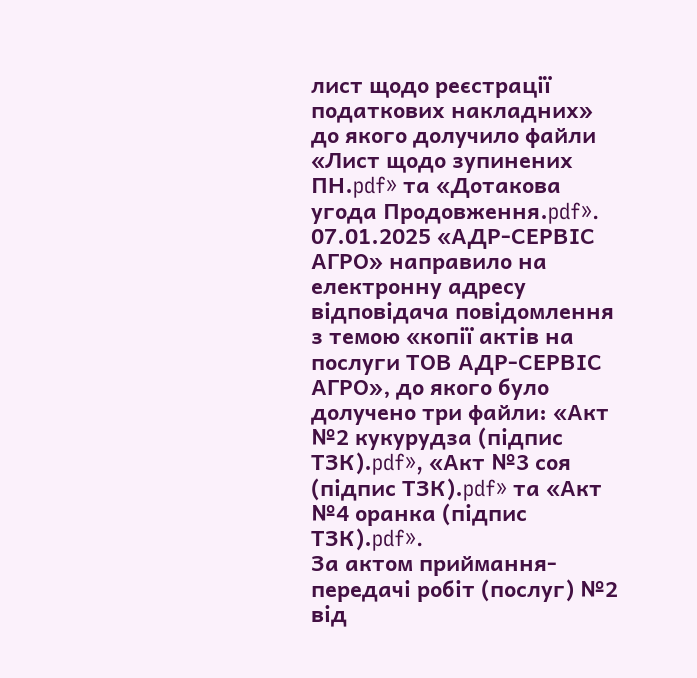лист щодо реєстрації податкових накладних» до якого долучило файли «Лист щодо зупинених ПН.pdf» та «Дотакова угода Продовження.pdf».
07.01.2025 «АДР-СЕРВІС АГРО» направило на електронну адресу відповідача повідомлення з темою «копії актів на послуги ТОВ АДР-СЕРВІС АГРО», до якого було долучено три файли: «Акт №2 кукурудза (підпис ТЗК).pdf», «Акт №3 соя (підпис ТЗК).pdf» та «Акт №4 оранка (підпис ТЗК).pdf».
За актом приймання-передачі робіт (послуг) №2 від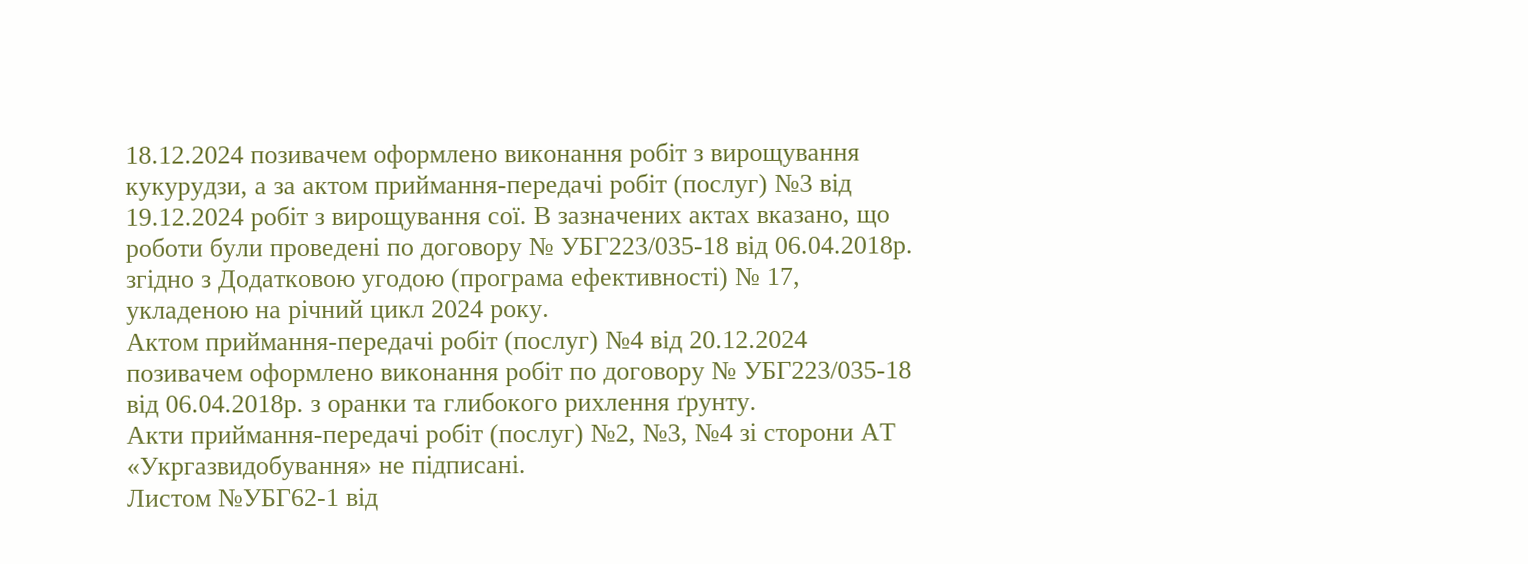18.12.2024 позивачем оформлено виконання робіт з вирощування кукурудзи, а за актом приймання-передачі робіт (послуг) №3 від 19.12.2024 робіт з вирощування сої. В зазначених актах вказано, що роботи були проведені по договору № УБГ223/035-18 від 06.04.2018р. згідно з Додатковою угодою (програма ефективності) № 17, укладеною на річний цикл 2024 року.
Актом приймання-передачі робіт (послуг) №4 від 20.12.2024 позивачем оформлено виконання робіт по договору № УБГ223/035-18 від 06.04.2018р. з оранки та глибокого рихлення ґрунту.
Акти приймання-передачі робіт (послуг) №2, №3, №4 зі сторони АТ «Укргазвидобування» не підписані.
Листом №УБГ62-1 від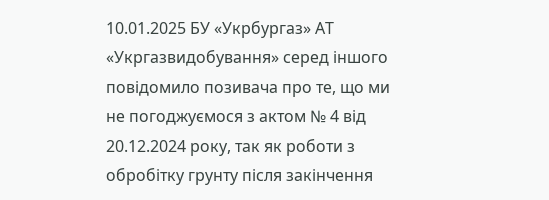10.01.2025 БУ «Укрбургаз» АТ «Укргазвидобування» серед іншого повідомило позивача про те, що ми не погоджуємося з актом № 4 від 20.12.2024 року, так як роботи з обробітку грунту після закінчення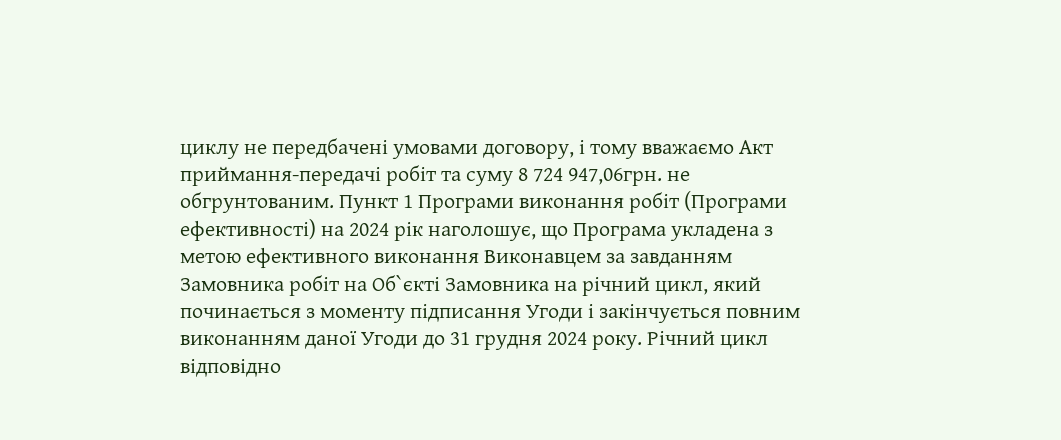циклу не передбачені умовами договору, і тому вважаємо Акт приймання-передачі робіт та суму 8 724 947,06грн. не обгрунтованим. Пункт 1 Програми виконання робіт (Програми ефективності) на 2024 рік наголошує, що Програма укладена з метою ефективного виконання Виконавцем за завданням Замовника робіт на Об`єкті Замовника на річний цикл, який починається з моменту підписання Угоди і закінчується повним виконанням даної Угоди до 31 грудня 2024 року. Річний цикл відповідно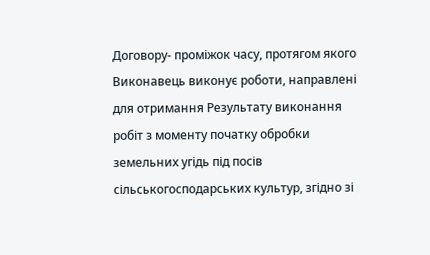Договору- проміжок часу, протягом якого Виконавець виконує роботи, направлені для отримання Результату виконання робіт з моменту початку обробки земельних угідь під посів сільськогосподарських культур, згідно зі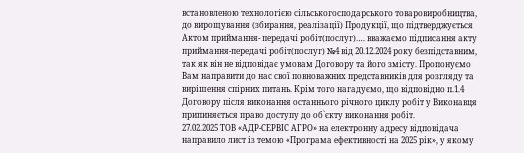встановленою технологією сільськогосподарського товаровиробництва, до вирощування (збирання, реалізації) Продукції, що підтверджується Актом приймання- передачі робіт(послуг)…. вважаємо підписання акту приймання-передачі робіт(послуг) №4 від 20.12.2024 року безпідставним, так як він не відповідає умовам Договору та його змісту. Пропонуємо Вам направити до нас свої повноважних представників для розгляду та вирішення спірних питань. Крім того нагадуємо, що відповідно п.1.4 Договору після виконання останнього річного циклу робіт у Виконавця припиняється право доступу до об`єкту виконання робіт.
27.02.2025 ТОВ «АДР-СЕРВІС АГРО» на електронну адресу відповідача направило лист із темою «Програма ефективності на 2025 рік», у якому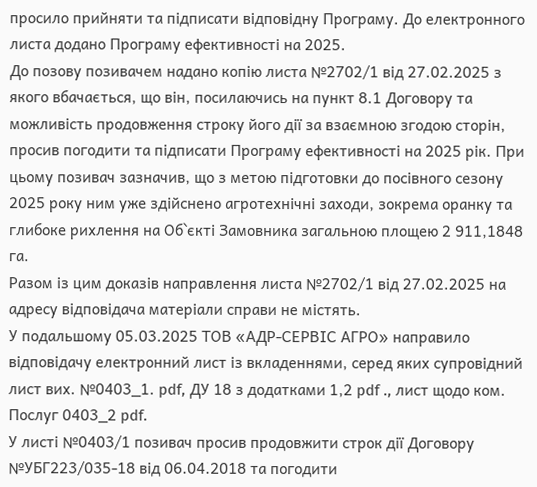просило прийняти та підписати відповідну Програму. До електронного листа додано Програму ефективності на 2025.
До позову позивачем надано копію листа №2702/1 від 27.02.2025 з якого вбачається, що він, посилаючись на пункт 8.1 Договору та можливість продовження строку його дії за взаємною згодою сторін, просив погодити та підписати Програму ефективності на 2025 рік. При цьому позивач зазначив, що з метою підготовки до посівного сезону 2025 року ним уже здійснено агротехнічні заходи, зокрема оранку та глибоке рихлення на Об`єкті Замовника загальною площею 2 911,1848 га.
Разом із цим доказів направлення листа №2702/1 від 27.02.2025 на адресу відповідача матеріали справи не містять.
У подальшому 05.03.2025 ТОВ «АДР-СЕРВІС АГРО» направило відповідачу електронний лист із вкладеннями, серед яких супровідний лист вих. №0403_1. pdf, ДУ 18 з додатками 1,2 pdf ., лист щодо ком. Послуг 0403_2 pdf.
У листі №0403/1 позивач просив продовжити строк дії Договору №УБГ223/035-18 від 06.04.2018 та погодити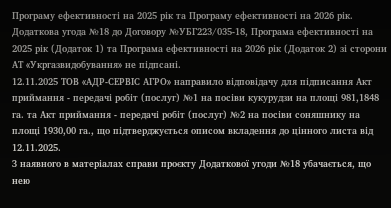Програму ефективності на 2025 рік та Програму ефективності на 2026 рік.
Додаткова угода №18 до Договору №УБГ223/035-18, Програма ефективності на 2025 рік (Додаток 1) та Програма ефективності на 2026 рік (Додаток 2) зі сторони АТ «Укргазвидобування» не підпсані.
12.11.2025 ТОВ «АДР-СЕРВІС АГРО» направило відповідачу для підписання Акт приймання - передачі робіт (послуг) №1 на посіви кукурудзи на площі 981,1848 га. та Акт приймання - передачі робіт (послуг) №2 на посіви соняшнику на площі 1930,00 га., що підтверджується описом вкладення до цінного листа від 12.11.2025.
З наявного в матеріалах справи проєкту Додаткової угоди №18 убачається, що нею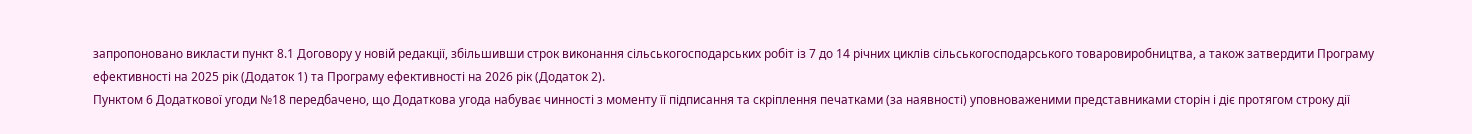запропоновано викласти пункт 8.1 Договору у новій редакції, збільшивши строк виконання сільськогосподарських робіт із 7 до 14 річних циклів сільськогосподарського товаровиробництва, а також затвердити Програму ефективності на 2025 рік (Додаток 1) та Програму ефективності на 2026 рік (Додаток 2).
Пунктом 6 Додаткової угоди №18 передбачено, що Додаткова угода набуває чинності з моменту її підписання та скріплення печатками (за наявності) уповноваженими представниками сторін і діє протягом строку дії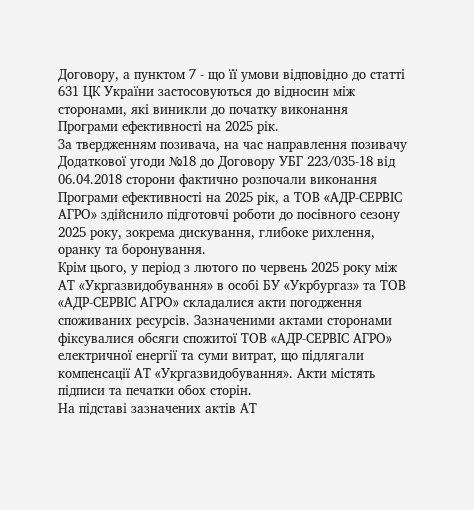Договору, а пунктом 7 - що її умови відповідно до статті 631 ЦК України застосовуються до відносин між сторонами, які виникли до початку виконання Програми ефективності на 2025 рік.
За твердженням позивача, на час направлення позивачу Додаткової угоди №18 до Договору УБГ 223/035-18 від 06.04.2018 сторони фактично розпочали виконання Програми ефективності на 2025 рік, а ТОВ «АДР-СЕРВІС АГРО» здійснило підготовчі роботи до посівного сезону 2025 року, зокрема дискування, глибоке рихлення, оранку та боронування.
Крім цього, у період з лютого по червень 2025 року між АТ «Укргазвидобування» в особі БУ «Укрбургаз» та ТОВ «АДР-СЕРВІС АГРО» складалися акти погодження споживаних ресурсів. Зазначеними актами сторонами фіксувалися обсяги спожитої ТОВ «АДР-СЕРВІС АГРО» електричної енергії та суми витрат, що підлягали компенсації АТ «Укргазвидобування». Акти містять підписи та печатки обох сторін.
На підставі зазначених актів АТ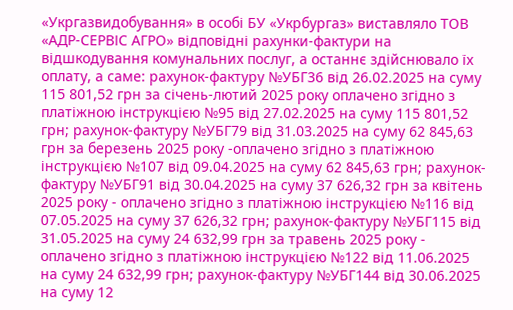«Укргазвидобування» в особі БУ «Укрбургаз» виставляло ТОВ «АДР-СЕРВІС АГРО» відповідні рахунки-фактури на відшкодування комунальних послуг, а останнє здійснювало їх оплату, а саме: рахунок-фактуру №УБГ36 від 26.02.2025 на суму 115 801,52 грн за січень-лютий 2025 року оплачено згідно з платіжною інструкцією №95 від 27.02.2025 на суму 115 801,52 грн; рахунок-фактуру №УБГ79 від 31.03.2025 на суму 62 845,63 грн за березень 2025 року -оплачено згідно з платіжною інструкцією №107 від 09.04.2025 на суму 62 845,63 грн; рахунок-фактуру №УБГ91 від 30.04.2025 на суму 37 626,32 грн за квітень 2025 року - оплачено згідно з платіжною інструкцією №116 від 07.05.2025 на суму 37 626,32 грн; рахунок-фактуру №УБГ115 від 31.05.2025 на суму 24 632,99 грн за травень 2025 року - оплачено згідно з платіжною інструкцією №122 від 11.06.2025 на суму 24 632,99 грн; рахунок-фактуру №УБГ144 від 30.06.2025 на суму 12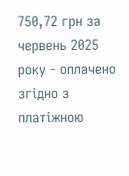750,72 грн за червень 2025 року - оплачено згідно з платіжною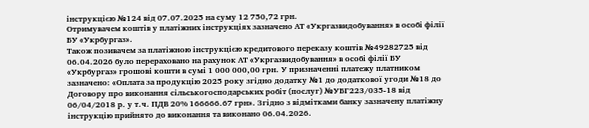інструкцією №124 від 07.07.2025 на суму 12 750,72 грн.
Отримувачем коштів у платіжних інструкціях зазначено АТ «Укргазвидобування» в особі філії БУ «Укрбургаз».
Також позивачем за платіжною інструкцією кредитового переказу коштів №49282725 від 06.04.2026 було перераховано на рахунок АТ «Укргазвидобування» в особі філії БУ «Укрбургаз» грошові кошти в сумі 1 000 000,00 грн. У призначенні платежу платником зазначено: «Оплата за продукцію 2025 року згідно додатку №1 до додаткової угоди №18 до Договору про виконання сільськогосподарських робіт (послуг) №УБГ223/035-18 від 06/04/2018 р. у т.ч. ПДВ 20% 166666.67 грн». Згідно з відмітками банку зазначену платіжну інструкцію прийнято до виконання та виконано 06.04.2026.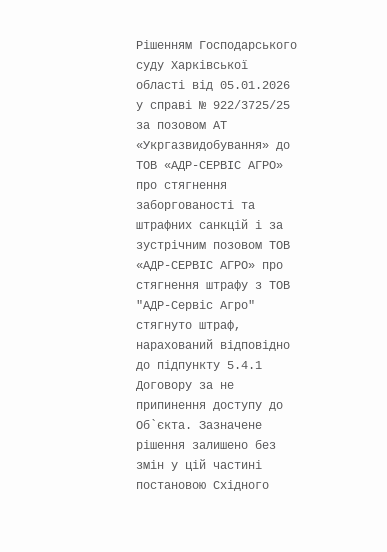Рішенням Господарського суду Харківської області від 05.01.2026 у справі № 922/3725/25 за позовом АТ «Укргазвидобування» до ТОВ «АДР-СЕРВІС АГРО» про стягнення заборгованості та штрафних санкцій і за зустрічним позовом ТОВ «АДР-СЕРВІС АГРО» про стягнення штрафу з ТОВ "АДР-Сервіс Агро" стягнуто штраф, нарахований відповідно до підпункту 5.4.1 Договору за не припинення доступу до Об`єкта. Зазначене рішення залишено без змін у цій частині постановою Східного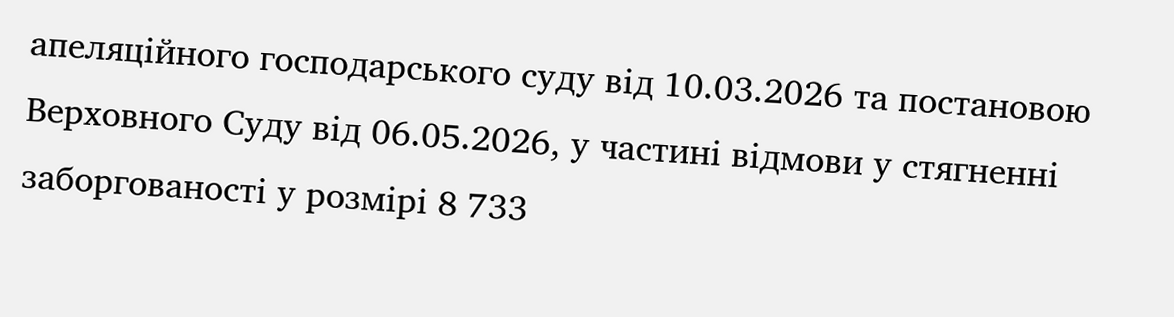апеляційного господарського суду від 10.03.2026 та постановою Верховного Суду від 06.05.2026, у частині відмови у стягненні заборгованості у розмірі 8 733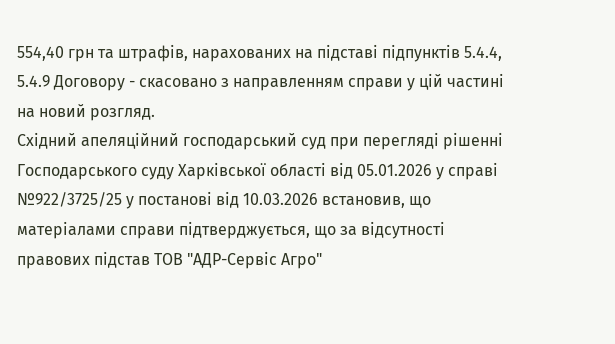554,40 грн та штрафів, нарахованих на підставі підпунктів 5.4.4, 5.4.9 Договору - скасовано з направленням справи у цій частині на новий розгляд.
Східний апеляційний господарський суд при перегляді рішенні Господарського суду Харківської області від 05.01.2026 у справі №922/3725/25 у постанові від 10.03.2026 встановив, що матеріалами справи підтверджується, що за відсутності правових підстав ТОВ "АДР-Сервіс Агро"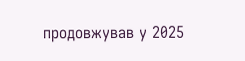продовжував у 2025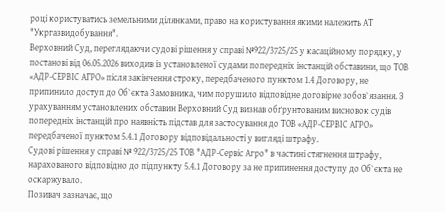році користуватись земельними ділянками, право на користування якими належить АТ "Укргазвидобування".
Верховний Суд, переглядаючи судові рішення у справі №922/3725/25 у касаційному порядку, у постанові від 06.05.2026 виходив із установленої судами попередніх інстанцій обставини, що ТОВ «АДР-СЕРВІС АГРО» після закінчення строку, передбаченого пунктом 1.4 Договору, не припинило доступ до Об`єкта Замовника, чим порушило відповідне договірне зобов`язання. З урахуванням установлених обставин Верховний Суд визнав обґрунтованим висновок судів попередніх інстанцій про наявність підстав для застосування до ТОВ «АДР-СЕРВІС АГРО» передбаченої пунктом 5.4.1 Договору відповідальності у вигляді штрафу.
Судові рішення у справі № 922/3725/25 ТОВ "АДР-Сервіс Агро" в частині стягнення штрафу, нарахованого відповідно до підпункту 5.4.1 Договору за не припинення доступу до Об`єкта не оскаржувало.
Позивач зазначає, що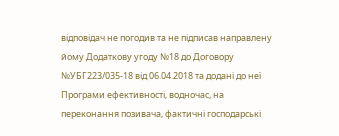відповідач не погодив та не підписав направлену йому Додаткову угоду №18 до Договору №УБГ223/035-18 від 06.04.2018 та додані до неї Програми ефективності, водночас, на переконання позивача, фактичні господарські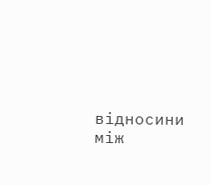відносини між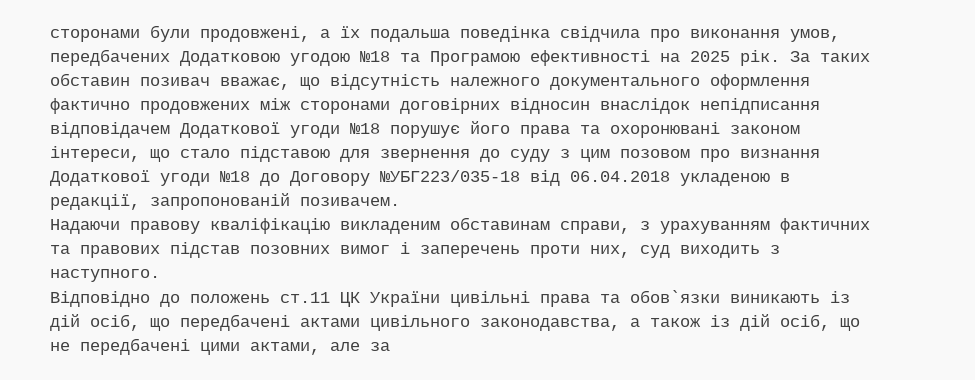сторонами були продовжені, а їх подальша поведінка свідчила про виконання умов, передбачених Додатковою угодою №18 та Програмою ефективності на 2025 рік. За таких обставин позивач вважає, що відсутність належного документального оформлення фактично продовжених між сторонами договірних відносин внаслідок непідписання відповідачем Додаткової угоди №18 порушує його права та охоронювані законом інтереси, що стало підставою для звернення до суду з цим позовом про визнання Додаткової угоди №18 до Договору №УБГ223/035-18 від 06.04.2018 укладеною в редакції, запропонованій позивачем.
Надаючи правову кваліфікацію викладеним обставинам справи, з урахуванням фактичних та правових підстав позовних вимог і заперечень проти них, суд виходить з наступного.
Відповідно до положень ст.11 ЦК України цивільні права та обов`язки виникають із дій осіб, що передбачені актами цивільного законодавства, а також із дій осіб, що не передбачені цими актами, але за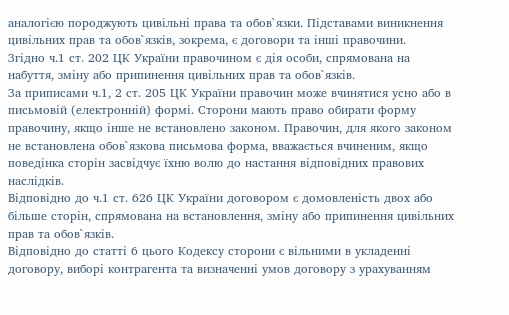аналогією породжують цивільні права та обов`язки. Підставами виникнення цивільних прав та обов`язків, зокрема, є договори та інші правочини.
Згідно ч.1 ст. 202 ЦК України правочином є дія особи, спрямована на набуття, зміну або припинення цивільних прав та обов`язків.
За приписами ч.1, 2 ст. 205 ЦК України правочин може вчинятися усно або в письмовій (електронній) формі. Сторони мають право обирати форму правочину, якщо інше не встановлено законом. Правочин, для якого законом не встановлена обов`язкова письмова форма, вважається вчиненим, якщо поведінка сторін засвідчує їхню волю до настання відповідних правових наслідків.
Відповідно до ч.1 ст. 626 ЦК України договором є домовленість двох або більше сторін, спрямована на встановлення, зміну або припинення цивільних прав та обов`язків.
Відповідно до статті 6 цього Кодексу сторони є вільними в укладенні договору, виборі контрагента та визначенні умов договору з урахуванням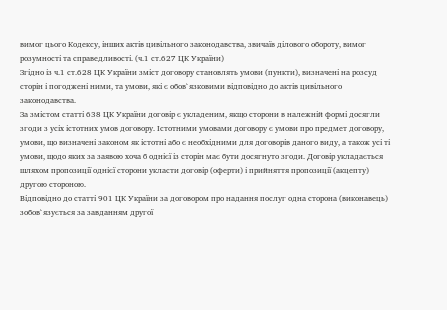вимог цього Кодексу, інших актів цивільного законодавства, звичаїв ділового обороту, вимог розумності та справедливості. (ч.1 ст.627 ЦК України)
Згідно із ч.1 ст.628 ЦК України зміст договору становлять умови (пункти), визначені на розсуд сторін і погоджені ними, та умови, які є обов`язковими відповідно до актів цивільного законодавства.
За змістом статті 638 ЦК України договір є укладеним, якщо сторони в належній формі досягли згоди з усіх істотних умов договору. Істотними умовами договору є умови про предмет договору, умови, що визначені законом як істотні або є необхідними для договорів даного виду, а також усі ті умови, щодо яких за заявою хоча б однієї із сторін має бути досягнуто згоди. Договір укладається шляхом пропозиції однієї сторони укласти договір (оферти) і прийняття пропозиції (акцепту) другою стороною.
Відповідно до статті 901 ЦК України за договором про надання послуг одна сторона (виконавець) зобов`язується за завданням другої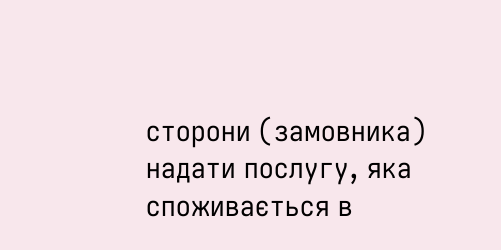сторони (замовника) надати послугу, яка споживається в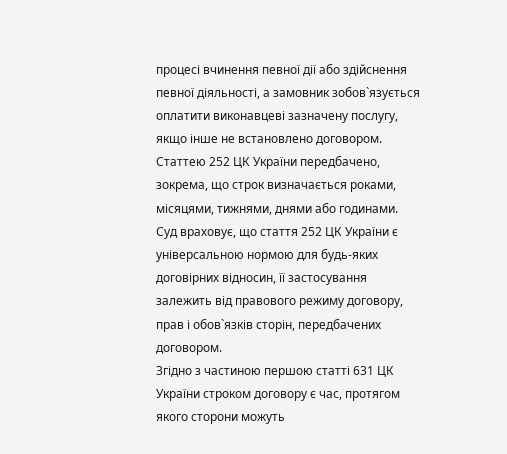процесі вчинення певної дії або здійснення певної діяльності, а замовник зобов`язується оплатити виконавцеві зазначену послугу, якщо інше не встановлено договором.
Статтею 252 ЦК України передбачено, зокрема, що строк визначається роками, місяцями, тижнями, днями або годинами.
Суд враховує, що стаття 252 ЦК України є універсальною нормою для будь-яких договірних відносин, її застосування залежить від правового режиму договору, прав і обов`язків сторін, передбачених договором.
Згідно з частиною першою статті 631 ЦК України строком договору є час, протягом якого сторони можуть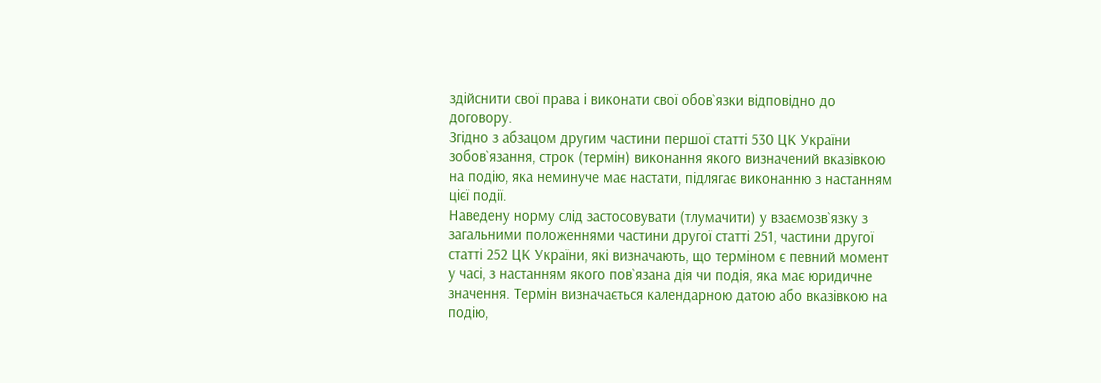здійснити свої права і виконати свої обов`язки відповідно до договору.
Згідно з абзацом другим частини першої статті 530 ЦК України зобов`язання, строк (термін) виконання якого визначений вказівкою на подію, яка неминуче має настати, підлягає виконанню з настанням цієї події.
Наведену норму слід застосовувати (тлумачити) у взаємозв`язку з загальними положеннями частини другої статті 251, частини другої статті 252 ЦК України, які визначають, що терміном є певний момент у часі, з настанням якого пов`язана дія чи подія, яка має юридичне значення. Термін визначається календарною датою або вказівкою на подію,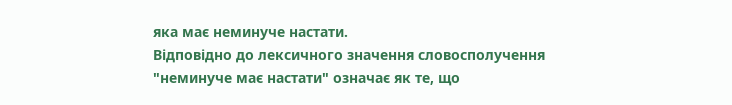яка має неминуче настати.
Відповідно до лексичного значення словосполучення "неминуче має настати" означає як те, що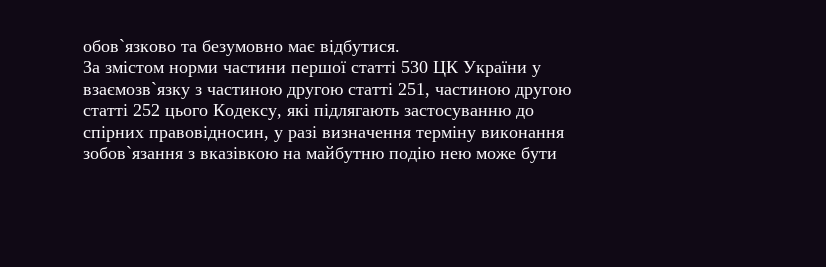обов`язково та безумовно має відбутися.
За змістом норми частини першої статті 530 ЦК України у взаємозв`язку з частиною другою статті 251, частиною другою статті 252 цього Кодексу, які підлягають застосуванню до спірних правовідносин, у разі визначення терміну виконання зобов`язання з вказівкою на майбутню подію нею може бути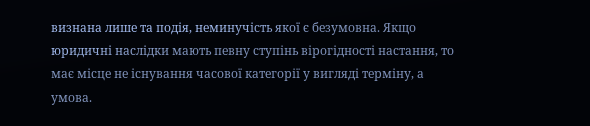визнана лише та подія, неминучість якої є безумовна. Якщо юридичні наслідки мають певну ступінь вірогідності настання, то має місце не існування часової категорії у вигляді терміну, а умова.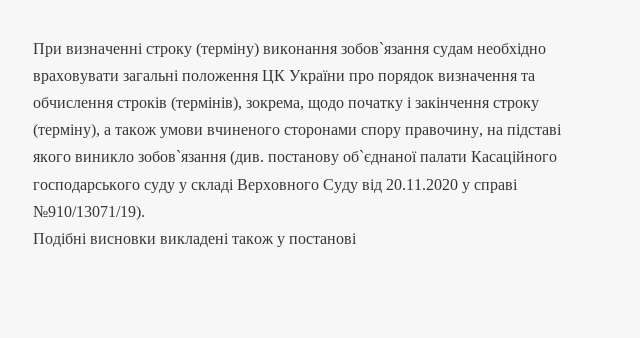При визначенні строку (терміну) виконання зобов`язання судам необхідно враховувати загальні положення ЦК України про порядок визначення та обчислення строків (термінів), зокрема, щодо початку і закінчення строку (терміну), а також умови вчиненого сторонами спору правочину, на підставі якого виникло зобов`язання (див. постанову об`єднаної палати Касаційного господарського суду у складі Верховного Суду від 20.11.2020 у справі №910/13071/19).
Подібні висновки викладені також у постанові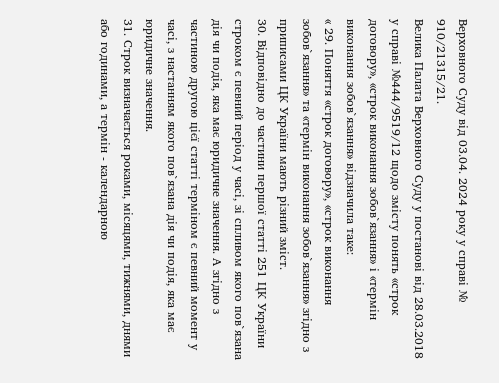Верховного Суду від 03.04. 2024 року у справі № 910/21315/21.
Велика Палата Верховного Суду у постанові від 28.03.2018 у справі №444/9519/12 щодо змісту понять «строк договору», «строк виконання зобов`язання» і «термін виконання зобов`язання» відзначила таке:
« 29. Поняття «строк договору», «строк виконання зобов`язання» та «термін виконання зобов`язання» згідно з приписами ЦК України мають різний зміст.
30. Відповідно до частини першої статті 251 ЦК України строком є певний період у часі, зі спливом якого пов`язана дія чи подія, яка має юридичне значення. А згідно з частиною другою цієї статті терміном є певний момент у часі, з настанням якого пов`язана дія чи подія, яка має юридичне значення.
31. Строк визначається роками, місяцями, тижнями, днями або годинами, а термін - календарною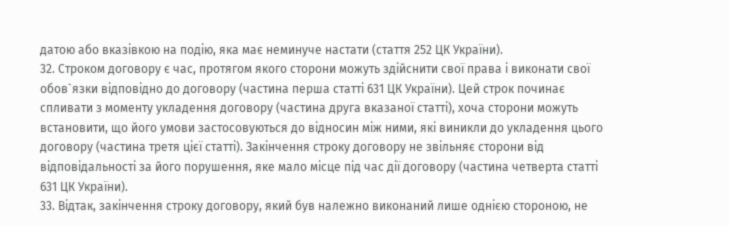датою або вказівкою на подію, яка має неминуче настати (стаття 252 ЦК України).
32. Строком договору є час, протягом якого сторони можуть здійснити свої права і виконати свої обов`язки відповідно до договору (частина перша статті 631 ЦК України). Цей строк починає спливати з моменту укладення договору (частина друга вказаної статті), хоча сторони можуть встановити, що його умови застосовуються до відносин між ними, які виникли до укладення цього договору (частина третя цієї статті). Закінчення строку договору не звільняє сторони від відповідальності за його порушення, яке мало місце під час дії договору (частина четверта статті 631 ЦК України).
33. Відтак, закінчення строку договору, який був належно виконаний лише однією стороною, не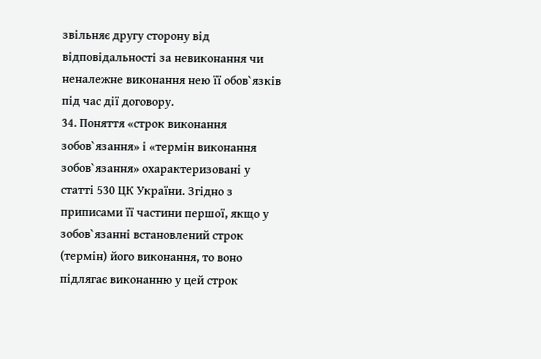звільняє другу сторону від відповідальності за невиконання чи неналежне виконання нею її обов`язків під час дії договору.
34. Поняття «строк виконання зобов`язання» і «термін виконання зобов`язання» охарактеризовані у статті 530 ЦК України. Згідно з приписами її частини першої, якщо у зобов`язанні встановлений строк (термін) його виконання, то воно підлягає виконанню у цей строк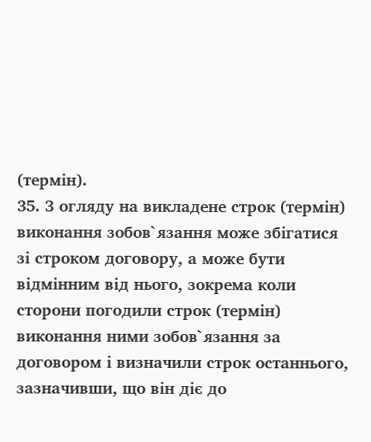(термін).
35. З огляду на викладене строк (термін) виконання зобов`язання може збігатися зі строком договору, а може бути відмінним від нього, зокрема коли сторони погодили строк (термін) виконання ними зобов`язання за договором і визначили строк останнього, зазначивши, що він діє до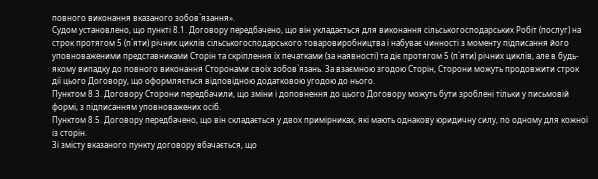повного виконання вказаного зобов`язання».
Судом установлено, що пункті 8.1. Договору передбачено, що він укладається для виконання сільськогосподарських Робіт (послуг) на строк протягом 5 (п`яти) річних циклів сільськогосподарського товаровиробництва і набуває чинності з моменту підписання його уповноваженими представниками Сторін та скріплення їх печатками (за наявності) та діє протягом 5 (п`яти) річних циклів, але в будь-якому випадку до повного виконання Сторонами своїх зобов`язань. За взаємною згодою Сторін, Сторони можуть продовжити строк дії цього Договору, що оформляється відповідною додатковою угодою до нього.
Пунктом 8.3. Договору Сторони передбачили, що зміни і доповнення до цього Договору можуть бути зроблені тільки у письмовій формі, з підписанням уповноважених осіб.
Пунктом 8.5. Договору передбачено, що він складається у двох примірниках, які мають однакову юридичну силу, по одному для кожної із сторін.
Зі змісту вказаного пункту договору вбачається, що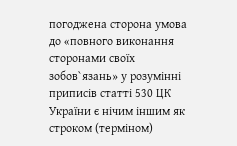погоджена сторона умова до «повного виконання сторонами своїх зобов`язань» у розумінні приписів статті 530 ЦК України є нічим іншим як строком (терміном)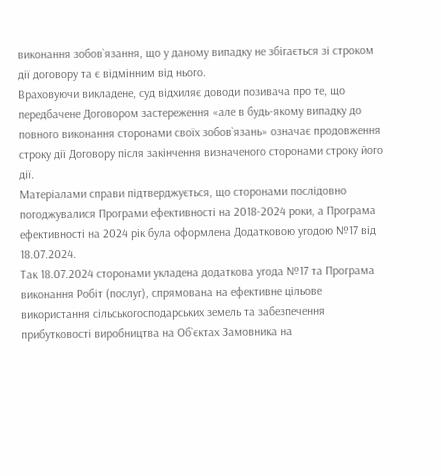виконання зобов`язання, що у даному випадку не збігається зі строком дії договору та є відмінним від нього.
Враховуючи викладене, суд відхиляє доводи позивача про те, що передбачене Договором застереження «але в будь-якому випадку до повного виконання сторонами своїх зобов`язань» означає продовження строку дії Договору після закінчення визначеного сторонами строку його дії.
Матеріалами справи підтверджується, що сторонами послідовно погоджувалися Програми ефективності на 2018-2024 роки, а Програма ефективності на 2024 рік була оформлена Додатковою угодою №17 від 18.07.2024.
Так 18.07.2024 сторонами укладена додаткова угода №17 та Програма виконання Робіт (послуг), спрямована на ефективне цільове використання сільськогосподарських земель та забезпечення прибутковості виробництва на Об`єктах Замовника на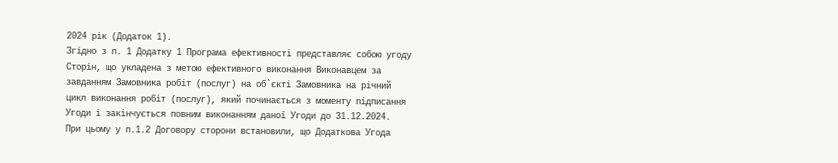2024 рік (Додаток 1).
Згідно з п. 1 Додатку 1 Програма ефективності представляє собою угоду Сторін, що укладена з метою ефективного виконання Виконавцем за завданням Замовника робіт (послуг) на об`єкті Замовника на річний цикл виконання робіт (послуг), який починається з моменту підписання Угоди і закінчується повним виконанням даної Угоди до 31.12.2024.
При цьому у п.1.2 Договору сторони встановили, що Додаткова Угода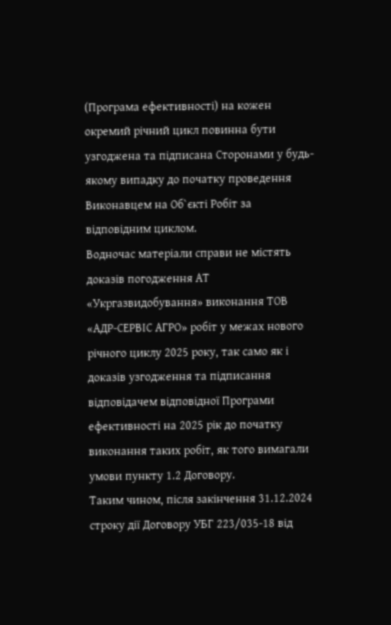(Програма ефективності) на кожен окремий річний цикл повинна бути узгоджена та підписана Сторонами у будь-якому випадку до початку проведення Виконавцем на Об`єкті Робіт за відповідним циклом.
Водночас матеріали справи не містять доказів погодження АТ «Укргазвидобування» виконання ТОВ «АДР-СЕРВІС АГРО» робіт у межах нового річного циклу 2025 року, так само як і доказів узгодження та підписання відповідачем відповідної Програми ефективності на 2025 рік до початку виконання таких робіт, як того вимагали умови пункту 1.2 Договору.
Таким чином, після закінчення 31.12.2024 строку дії Договору УБГ 223/035-18 від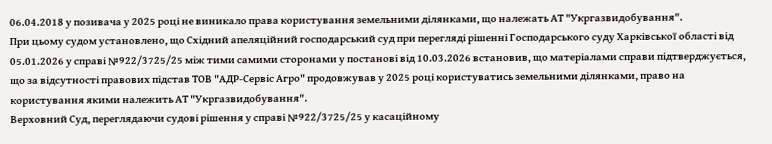06.04.2018 у позивача у 2025 році не виникало права користування земельними ділянками, що належать АТ "Укргазвидобування".
При цьому судом установлено, що Східний апеляційний господарський суд при перегляді рішенні Господарського суду Харківської області від 05.01.2026 у справі №922/3725/25 між тими самими сторонами у постанові від 10.03.2026 встановив, що матеріалами справи підтверджується, що за відсутності правових підстав ТОВ "АДР-Сервіс Агро" продовжував у 2025 році користуватись земельними ділянками, право на користування якими належить АТ "Укргазвидобування".
Верховний Суд, переглядаючи судові рішення у справі №922/3725/25 у касаційному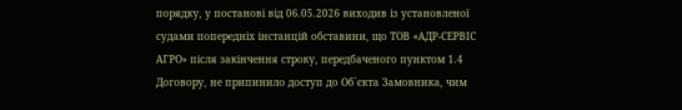порядку, у постанові від 06.05.2026 виходив із установленої судами попередніх інстанцій обставини, що ТОВ «АДР-СЕРВІС АГРО» після закінчення строку, передбаченого пунктом 1.4 Договору, не припинило доступ до Об`єкта Замовника, чим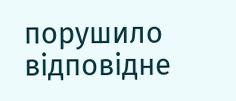порушило відповідне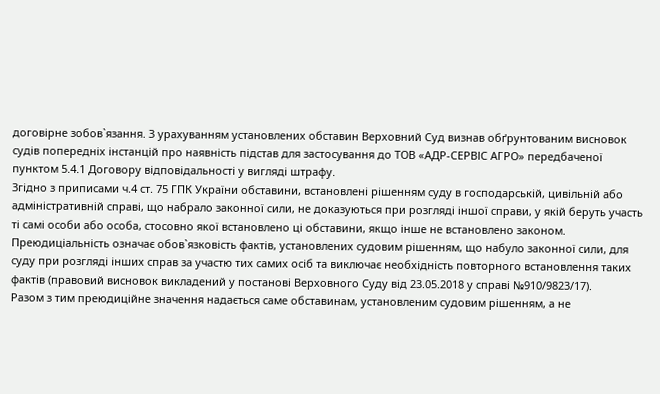договірне зобов`язання. З урахуванням установлених обставин Верховний Суд визнав обґрунтованим висновок судів попередніх інстанцій про наявність підстав для застосування до ТОВ «АДР-СЕРВІС АГРО» передбаченої пунктом 5.4.1 Договору відповідальності у вигляді штрафу.
Згідно з приписами ч.4 ст. 75 ГПК України обставини, встановлені рішенням суду в господарській, цивільній або адміністративній справі, що набрало законної сили, не доказуються при розгляді іншої справи, у якій беруть участь ті самі особи або особа, стосовно якої встановлено ці обставини, якщо інше не встановлено законом.
Преюдиціальність означає обов`язковість фактів, установлених судовим рішенням, що набуло законної сили, для суду при розгляді інших справ за участю тих самих осіб та виключає необхідність повторного встановлення таких фактів (правовий висновок викладений у постанові Верховного Суду від 23.05.2018 у справі №910/9823/17).
Разом з тим преюдиційне значення надається саме обставинам, установленим судовим рішенням, а не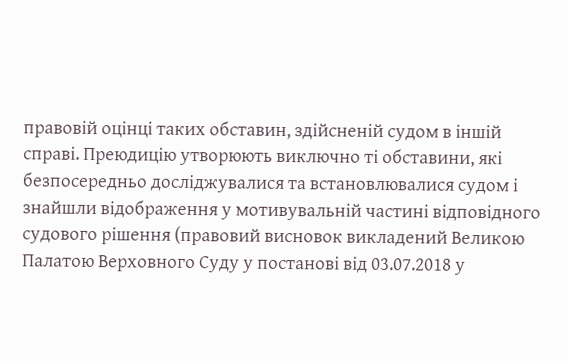правовій оцінці таких обставин, здійсненій судом в іншій справі. Преюдицію утворюють виключно ті обставини, які безпосередньо досліджувалися та встановлювалися судом і знайшли відображення у мотивувальній частині відповідного судового рішення (правовий висновок викладений Великою Палатою Верховного Суду у постанові від 03.07.2018 у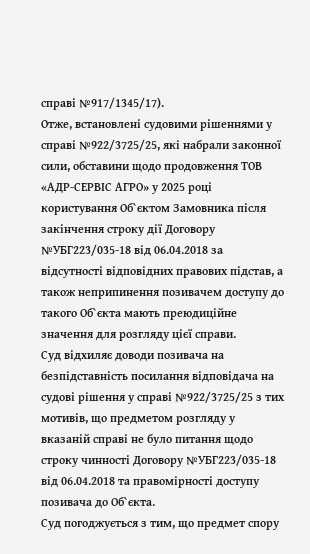справі №917/1345/17).
Отже, встановлені судовими рішеннями у справі №922/3725/25, які набрали законної сили, обставини щодо продовження ТОВ «АДР-СЕРВІС АГРО» у 2025 році користування Об`єктом Замовника після закінчення строку дії Договору №УБГ223/035-18 від 06.04.2018 за відсутності відповідних правових підстав, а також неприпинення позивачем доступу до такого Об`єкта мають преюдиційне значення для розгляду цієї справи.
Суд відхиляє доводи позивача на безпідставність посилання відповідача на судові рішення у справі №922/3725/25 з тих мотивів, що предметом розгляду у вказаній справі не було питання щодо строку чинності Договору №УБГ223/035-18 від 06.04.2018 та правомірності доступу позивача до Об`єкта.
Суд погоджується з тим, що предмет спору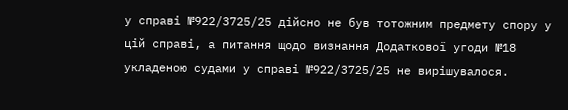у справі №922/3725/25 дійсно не був тотожним предмету спору у цій справі, а питання щодо визнання Додаткової угоди №18 укладеною судами у справі №922/3725/25 не вирішувалося.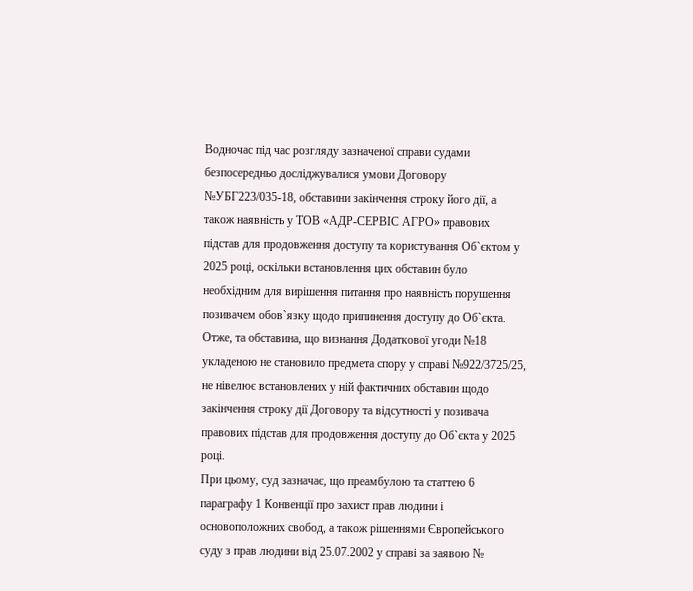Водночас під час розгляду зазначеної справи судами безпосередньо досліджувалися умови Договору №УБГ223/035-18, обставини закінчення строку його дії, а також наявність у ТОВ «АДР-СЕРВІС АГРО» правових підстав для продовження доступу та користування Об`єктом у 2025 році, оскільки встановлення цих обставин було необхідним для вирішення питання про наявність порушення позивачем обов`язку щодо припинення доступу до Об`єкта.
Отже, та обставина, що визнання Додаткової угоди №18 укладеною не становило предмета спору у справі №922/3725/25, не нівелює встановлених у ній фактичних обставин щодо закінчення строку дії Договору та відсутності у позивача правових підстав для продовження доступу до Об`єкта у 2025 році.
При цьому, суд зазначає, що преамбулою та статтею 6 параграфу 1 Конвенції про захист прав людини і основоположних свобод, а також рішеннями Європейського суду з прав людини від 25.07.2002 у справі за заявою №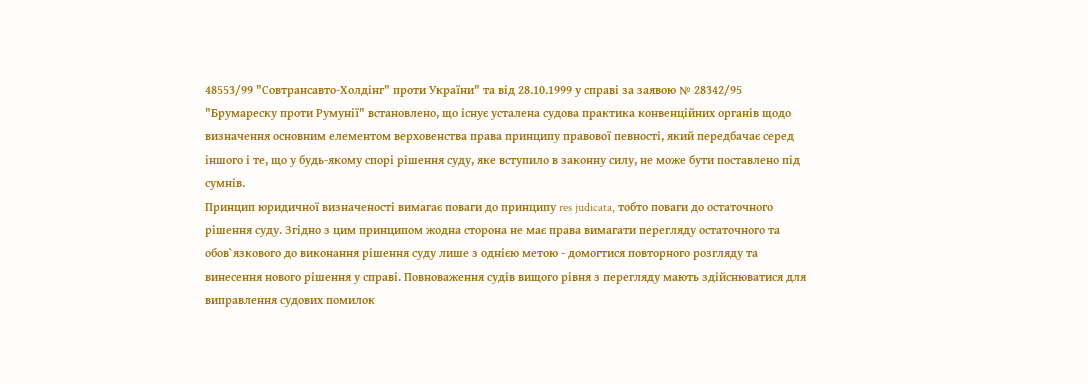48553/99 "Совтрансавто-Холдінг" проти України" та від 28.10.1999 у справі за заявою № 28342/95 "Брумареску проти Румунії" встановлено, що існує усталена судова практика конвенційних органів щодо визначення основним елементом верховенства права принципу правової певності, який передбачає серед іншого і те, що у будь-якому спорі рішення суду, яке вступило в законну силу, не може бути поставлено під сумнів.
Принцип юридичної визначеності вимагає поваги до принципу res judicata, тобто поваги до остаточного рішення суду. Згідно з цим принципом жодна сторона не має права вимагати перегляду остаточного та обов`язкового до виконання рішення суду лише з однією метою - домогтися повторного розгляду та винесення нового рішення у справі. Повноваження судів вищого рівня з перегляду мають здійснюватися для виправлення судових помилок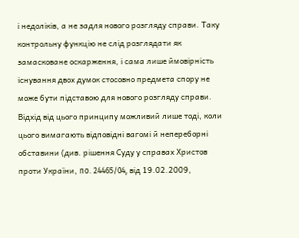і недоліків, а не задля нового розгляду справи. Таку контрольну функцію не слід розглядати як замасковане оскарження, і сама лише ймовірність існування двох думок стосовно предмета спору не може бути підставою для нового розгляду справи. Відхід від цього принципу можливий лише тоді, коли цього вимагають відповідні вагомі й непереборні обставини (див. рішення Суду у справах Христов проти України, no. 24465/04, від 19.02.2009,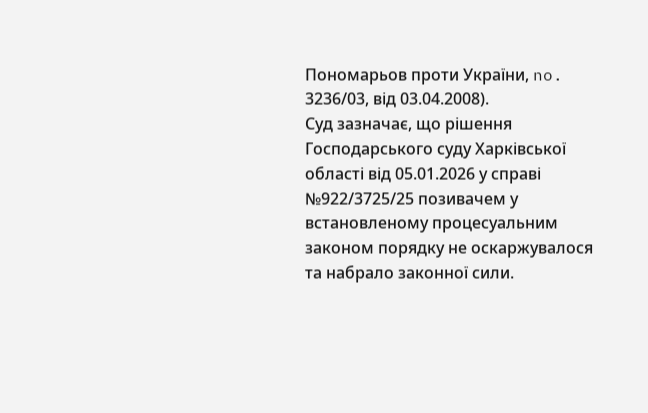Пономарьов проти України, no. 3236/03, від 03.04.2008).
Суд зазначає, що рішення Господарського суду Харківської області від 05.01.2026 у справі №922/3725/25 позивачем у встановленому процесуальним законом порядку не оскаржувалося та набрало законної сили.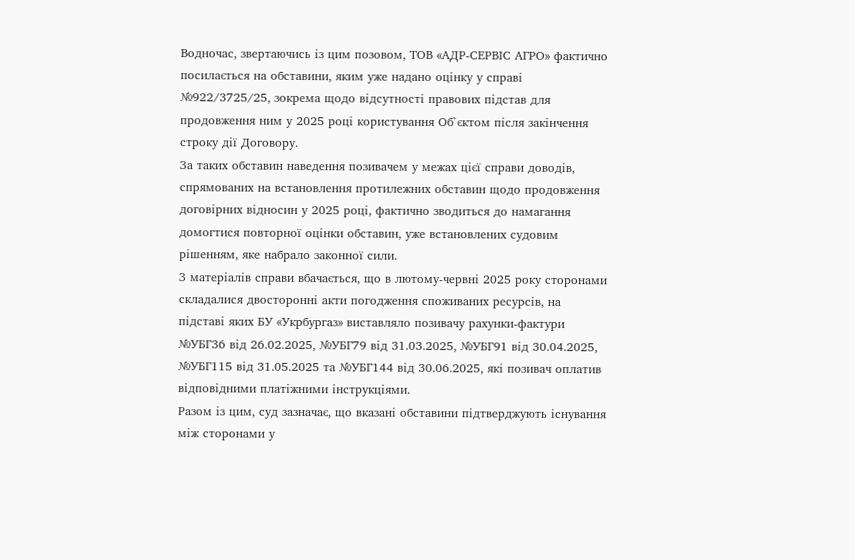Водночас, звертаючись із цим позовом, ТОВ «АДР-СЕРВІС АГРО» фактично посилається на обставини, яким уже надано оцінку у справі №922/3725/25, зокрема щодо відсутності правових підстав для продовження ним у 2025 році користування Об`єктом після закінчення строку дії Договору.
За таких обставин наведення позивачем у межах цієї справи доводів, спрямованих на встановлення протилежних обставин щодо продовження договірних відносин у 2025 році, фактично зводиться до намагання домогтися повторної оцінки обставин, уже встановлених судовим рішенням, яке набрало законної сили.
З матеріалів справи вбачається, що в лютому-червні 2025 року сторонами складалися двосторонні акти погодження споживаних ресурсів, на підставі яких БУ «Укрбургаз» виставляло позивачу рахунки-фактури №УБГ36 від 26.02.2025, №УБГ79 від 31.03.2025, №УБГ91 від 30.04.2025, №УБГ115 від 31.05.2025 та №УБГ144 від 30.06.2025, які позивач оплатив відповідними платіжними інструкціями.
Разом із цим, суд зазначає, що вказані обставини підтверджують існування між сторонами у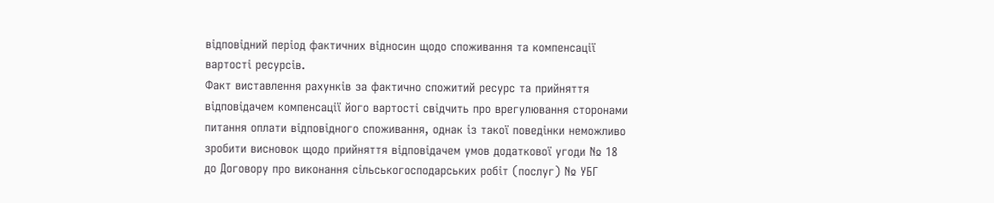відповідний період фактичних відносин щодо споживання та компенсації вартості ресурсів.
Факт виставлення рахунків за фактично спожитий ресурс та прийняття відповідачем компенсації його вартості свідчить про врегулювання сторонами питання оплати відповідного споживання, однак із такої поведінки неможливо зробити висновок щодо прийняття відповідачем умов додаткової угоди № 18 до Договору про виконання сільськогосподарських робіт (послуг) № УБГ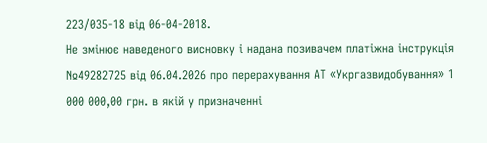223/035-18 від 06-04-2018.
Не змінює наведеного висновку і надана позивачем платіжна інструкція №49282725 від 06.04.2026 про перерахування АТ «Укргазвидобування» 1 000 000,00 грн. в якій у призначенні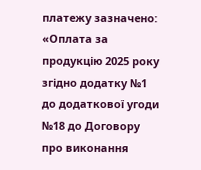платежу зазначено: «Оплата за продукцію 2025 року згідно додатку №1 до додаткової угоди №18 до Договору про виконання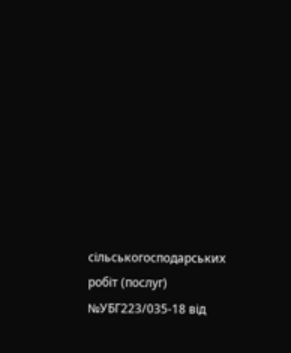сільськогосподарських робіт (послуг) №УБГ223/035-18 від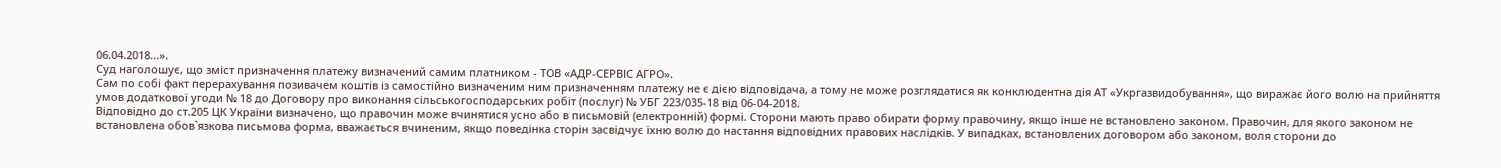06.04.2018...».
Суд наголошує, що зміст призначення платежу визначений самим платником - ТОВ «АДР-СЕРВІС АГРО».
Сам по собі факт перерахування позивачем коштів із самостійно визначеним ним призначенням платежу не є дією відповідача, а тому не може розглядатися як конклюдентна дія АТ «Укргазвидобування», що виражає його волю на прийняття умов додаткової угоди № 18 до Договору про виконання сільськогосподарських робіт (послуг) № УБГ 223/035-18 від 06-04-2018.
Відповідно до ст.205 ЦК України визначено, що правочин може вчинятися усно або в письмовій (електронній) формі. Сторони мають право обирати форму правочину, якщо інше не встановлено законом. Правочин, для якого законом не встановлена обов`язкова письмова форма, вважається вчиненим, якщо поведінка сторін засвідчує їхню волю до настання відповідних правових наслідків. У випадках, встановлених договором або законом, воля сторони до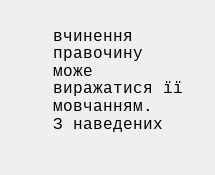вчинення правочину може виражатися її мовчанням.
З наведених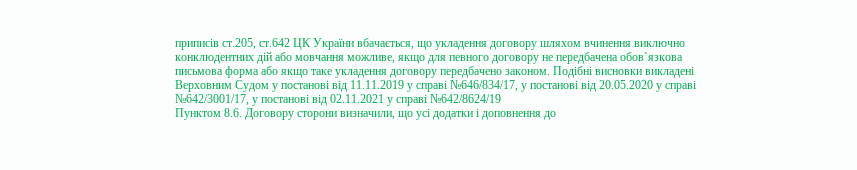приписів ст.205, ст.642 ЦК України вбачається, що укладення договору шляхом вчинення виключно конклюдентних дій або мовчання можливе, якщо для певного договору не передбачена обов`язкова письмова форма або якщо таке укладення договору передбачено законом. Подібні висновки викладені Верховним Судом у постанові від 11.11.2019 у справі №646/834/17, у постанові від 20.05.2020 у справі №642/3001/17, у постанові від 02.11.2021 у справі №642/8624/19
Пунктом 8.6. Договору сторони визначили, що усі додатки і доповнення до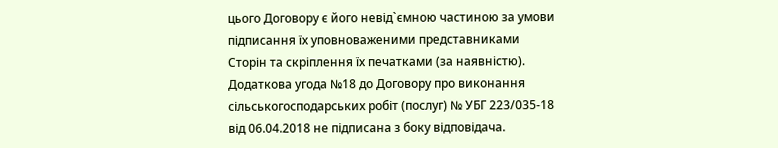цього Договору є його невід`ємною частиною за умови підписання їх уповноваженими представниками Сторін та скріплення їх печатками (за наявністю).
Додаткова угода №18 до Договору про виконання сільськогосподарських робіт (послуг) № УБГ 223/035-18 від 06.04.2018 не підписана з боку відповідача.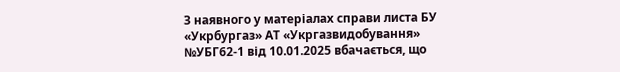З наявного у матеріалах справи листа БУ «Укрбургаз» АТ «Укргазвидобування» №УБГ62-1 від 10.01.2025 вбачається, що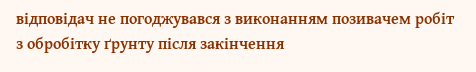відповідач не погоджувався з виконанням позивачем робіт з обробітку ґрунту після закінчення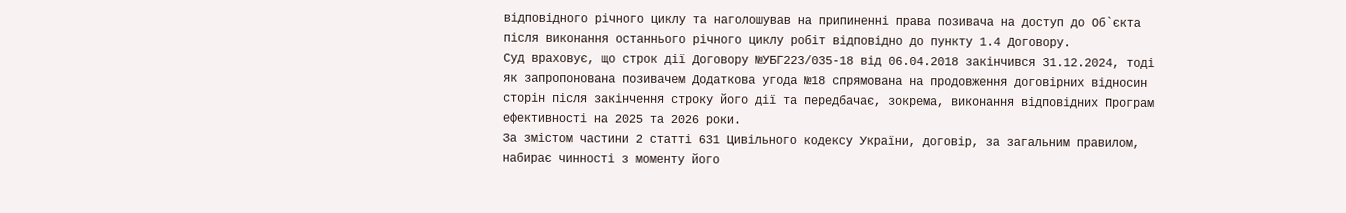відповідного річного циклу та наголошував на припиненні права позивача на доступ до Об`єкта після виконання останнього річного циклу робіт відповідно до пункту 1.4 Договору.
Суд враховує, що строк дії Договору №УБГ223/035-18 від 06.04.2018 закінчився 31.12.2024, тоді як запропонована позивачем Додаткова угода №18 спрямована на продовження договірних відносин сторін після закінчення строку його дії та передбачає, зокрема, виконання відповідних Програм ефективності на 2025 та 2026 роки.
За змістом частини 2 статті 631 Цивільного кодексу України, договір, за загальним правилом, набирає чинності з моменту його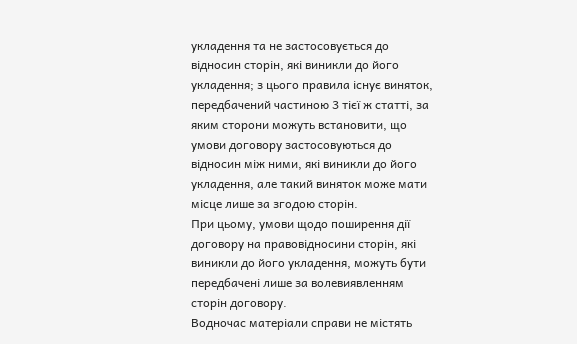укладення та не застосовується до відносин сторін, які виникли до його укладення; з цього правила існує виняток, передбачений частиною 3 тієї ж статті, за яким сторони можуть встановити, що умови договору застосовуються до відносин між ними, які виникли до його укладення, але такий виняток може мати місце лише за згодою сторін.
При цьому, умови щодо поширення дії договору на правовідносини сторін, які виникли до його укладення, можуть бути передбачені лише за волевиявленням сторін договору.
Водночас матеріали справи не містять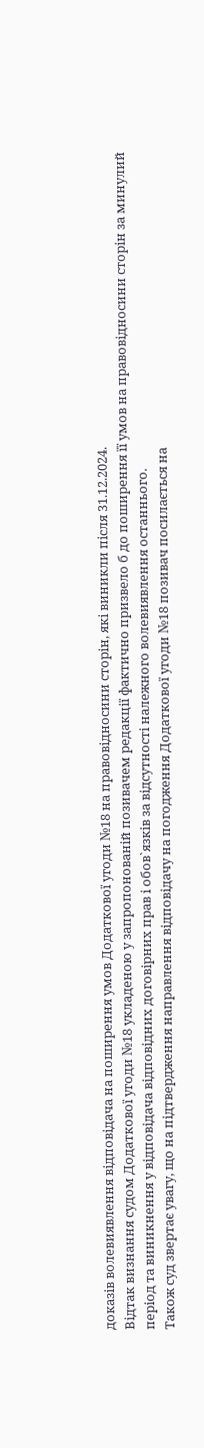доказів волевиявлення відповідача на поширення умов Додаткової угоди №18 на правовідносини сторін, які виникли після 31.12.2024.
Відтак визнання судом Додаткової угоди №18 укладеною у запропонованій позивачем редакції фактично призвело б до поширення її умов на правовідносини сторін за минулий період та виникнення у відповідача відповідних договірних прав і обов`язків за відсутності належного волевиявлення останнього.
Також суд звертає увагу, що на підтвердження направлення відповідачу на погодження Додаткової угоди №18 позивач посилається на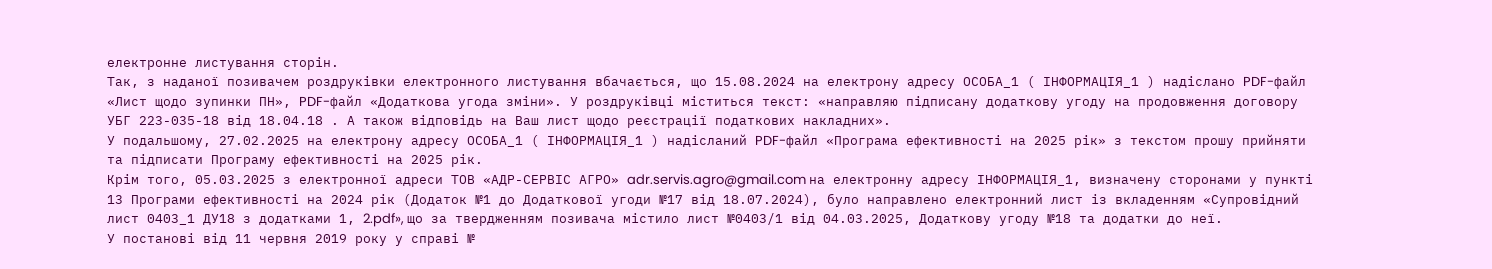електронне листування сторін.
Так, з наданої позивачем роздруківки електронного листування вбачається, що 15.08.2024 на електрону адресу ОСОБА_1 ( ІНФОРМАЦІЯ_1 ) надіслано PDF-файл «Лист щодо зупинки ПН», PDF-файл «Додаткова угода зміни». У роздруківці міститься текст: «направляю підписану додаткову угоду на продовження договору УБГ 223-035-18 від 18.04.18 . А також відповідь на Ваш лист щодо реєстрації податкових накладних».
У подальшому, 27.02.2025 на електрону адресу ОСОБА_1 ( ІНФОРМАЦІЯ_1 ) надісланий PDF-файл «Програма ефективності на 2025 рік» з текстом прошу прийняти та підписати Програму ефективності на 2025 рік.
Крім того, 05.03.2025 з електронної адреси ТОВ «АДР-СЕРВІС АГРО» adr.servis.agro@gmail.com на електронну адресу ІНФОРМАЦІЯ_1, визначену сторонами у пункті 13 Програми ефективності на 2024 рік (Додаток №1 до Додаткової угоди №17 від 18.07.2024), було направлено електронний лист із вкладенням «Супровідний лист 0403_1 ДУ18 з додатками 1, 2.pdf», що за твердженням позивача містило лист №0403/1 від 04.03.2025, Додаткову угоду №18 та додатки до неї.
У постанові від 11 червня 2019 року у справі №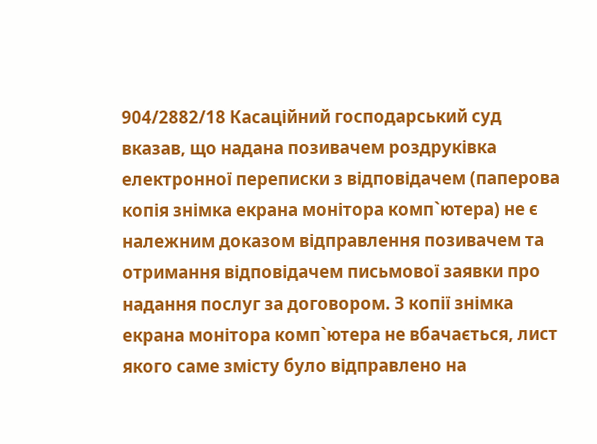904/2882/18 Касаційний господарський суд вказав, що надана позивачем роздруківка електронної переписки з відповідачем (паперова копія знімка екрана монітора комп`ютера) не є належним доказом відправлення позивачем та отримання відповідачем письмової заявки про надання послуг за договором. З копії знімка екрана монітора комп`ютера не вбачається, лист якого саме змісту було відправлено на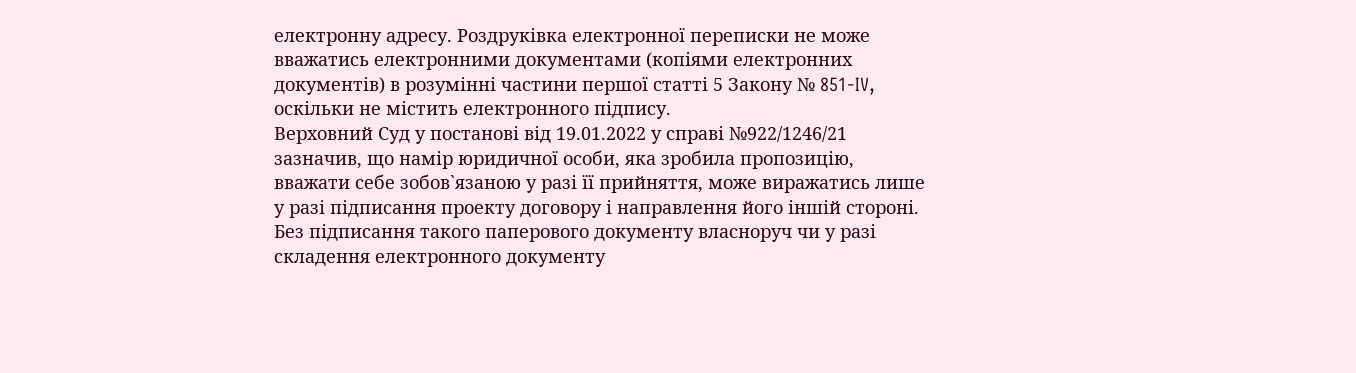електронну адресу. Роздруківка електронної переписки не може вважатись електронними документами (копіями електронних документів) в розумінні частини першої статті 5 Закону № 851-IV, оскільки не містить електронного підпису.
Верховний Суд у постанові від 19.01.2022 у справі №922/1246/21 зазначив, що намір юридичної особи, яка зробила пропозицію, вважати себе зобов`язаною у разі її прийняття, може виражатись лише у разі підписання проекту договору і направлення його іншій стороні. Без підписання такого паперового документу власноруч чи у разі складення електронного документу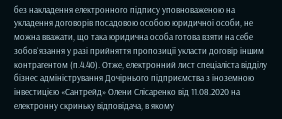без накладення електронного підпису уповноваженою на укладення договорів посадовою особою юридичної особи, не можна вважати, що така юридична особа готова взяти на себе зобов`язання у разі прийняття пропозиції укласти договір іншим контрагентом (п.4.40). Отже, електронний лист спеціаліста відділу бізнес адміністрування Дочірнього підприємства з іноземною інвестицією «Сантрейд» Олени Слісаренко від 11.08.2020 на електронну скриньку відповідача, в якому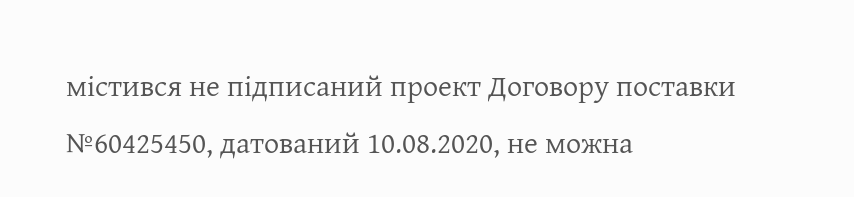містився не підписаний проект Договору поставки №60425450, датований 10.08.2020, не можна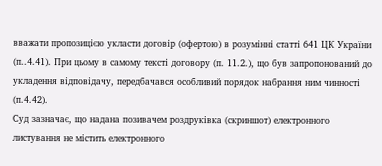вважати пропозицією укласти договір (офертою) в розумінні статті 641 ЦК України (п..4.41). При цьому в самому тексті договору (п. 11.2.), що був запропонований до укладення відповідачу, передбачався особливий порядок набрання ним чинності (п.4.42).
Суд зазначає, що надана позивачем роздруківка (скриншот) електронного листування не містить електронного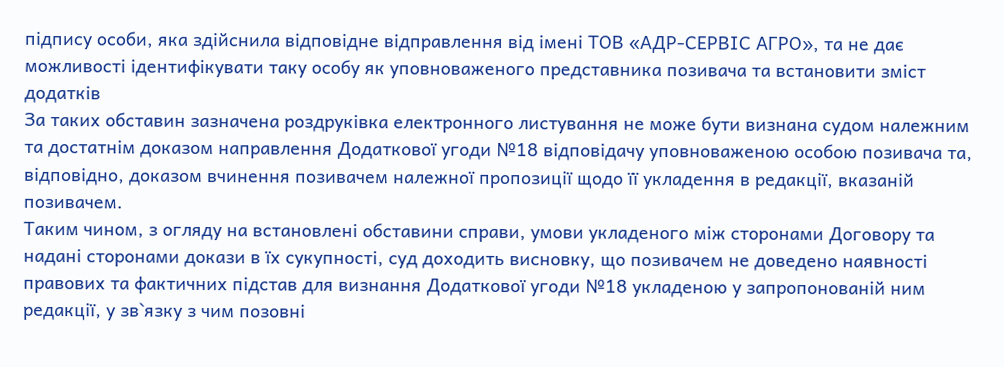підпису особи, яка здійснила відповідне відправлення від імені ТОВ «АДР-СЕРВІС АГРО», та не дає можливості ідентифікувати таку особу як уповноваженого представника позивача та встановити зміст додатків
За таких обставин зазначена роздруківка електронного листування не може бути визнана судом належним та достатнім доказом направлення Додаткової угоди №18 відповідачу уповноваженою особою позивача та, відповідно, доказом вчинення позивачем належної пропозиції щодо її укладення в редакції, вказаній позивачем.
Таким чином, з огляду на встановлені обставини справи, умови укладеного між сторонами Договору та надані сторонами докази в їх сукупності, суд доходить висновку, що позивачем не доведено наявності правових та фактичних підстав для визнання Додаткової угоди №18 укладеною у запропонованій ним редакції, у зв`язку з чим позовні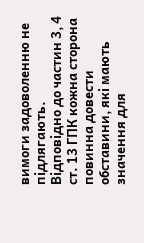вимоги задоволенню не підлягають.
Відповідно до частин 3, 4 ст. 13 ГПК кожна сторона повинна довести обставини, які мають значення для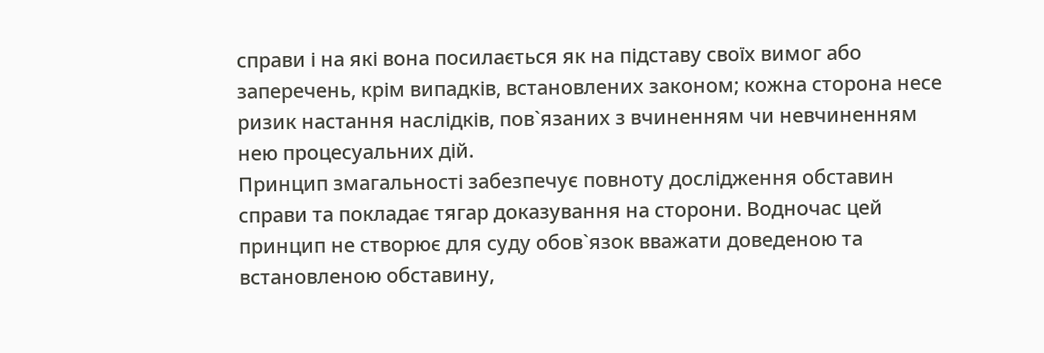справи і на які вона посилається як на підставу своїх вимог або заперечень, крім випадків, встановлених законом; кожна сторона несе ризик настання наслідків, пов`язаних з вчиненням чи невчиненням нею процесуальних дій.
Принцип змагальності забезпечує повноту дослідження обставин справи та покладає тягар доказування на сторони. Водночас цей принцип не створює для суду обов`язок вважати доведеною та встановленою обставину,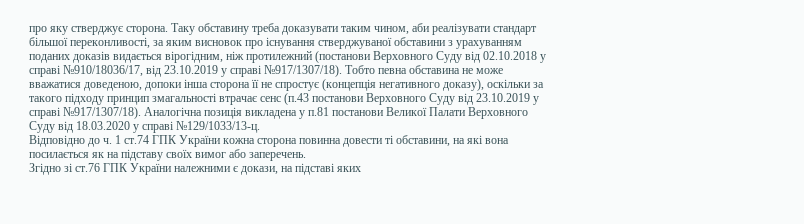про яку стверджує сторона. Таку обставину треба доказувати таким чином, аби реалізувати стандарт більшої переконливості, за яким висновок про існування стверджуваної обставини з урахуванням поданих доказів видається вірогідним, ніж протилежний (постанови Верховного Суду від 02.10.2018 у справі №910/18036/17, від 23.10.2019 у справі №917/1307/18). Тобто певна обставина не може вважатися доведеною, допоки інша сторона її не спростує (концепція негативного доказу), оскільки за такого підходу принцип змагальності втрачає сенс (п.43 постанови Верховного Суду від 23.10.2019 у справі №917/1307/18). Аналогічна позиція викладена у п.81 постанови Великої Палати Верховного Суду від 18.03.2020 у справі №129/1033/13-ц.
Відповідно до ч. 1 ст.74 ГПК України кожна сторона повинна довести ті обставини, на які вона посилається як на підставу своїх вимог або заперечень.
Згідно зі ст.76 ГПК України належними є докази, на підставі яких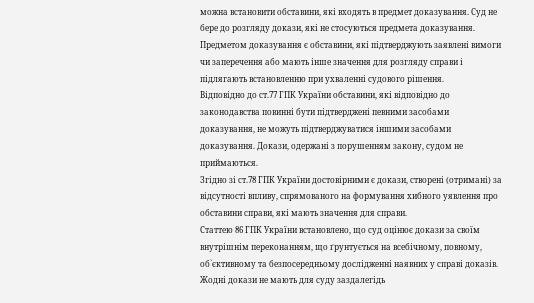можна встановити обставини, які входять в предмет доказування. Суд не бере до розгляду докази, які не стосуються предмета доказування. Предметом доказування є обставини, які підтверджують заявлені вимоги чи заперечення або мають інше значення для розгляду справи і підлягають встановленню при ухваленні судового рішення.
Відповідно до ст.77 ГПК України обставини, які відповідно до законодавства повинні бути підтверджені певними засобами доказування, не можуть підтверджуватися іншими засобами доказування. Докази, одержані з порушенням закону, судом не приймаються.
Згідно зі ст.78 ГПК України достовірними є докази, створені (отримані) за відсутності впливу, спрямованого на формування хибного уявлення про обставини справи, які мають значення для справи.
Статтею 86 ГПК України встановлено, що суд оцінює докази за своїм внутрішнім переконанням, що ґрунтується на всебічному, повному, об`єктивному та безпосередньому дослідженні наявних у справі доказів.
Жодні докази не мають для суду заздалегідь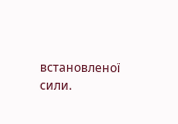встановленої сили.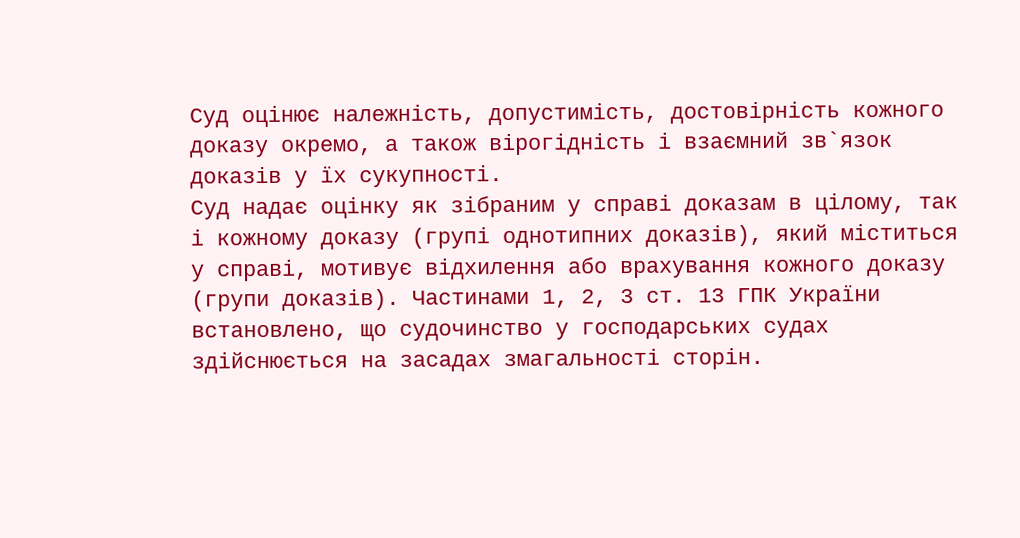Суд оцінює належність, допустимість, достовірність кожного доказу окремо, а також вірогідність і взаємний зв`язок доказів у їх сукупності.
Суд надає оцінку як зібраним у справі доказам в цілому, так і кожному доказу (групі однотипних доказів), який міститься у справі, мотивує відхилення або врахування кожного доказу (групи доказів). Частинами 1, 2, 3 ст. 13 ГПК України встановлено, що судочинство у господарських судах здійснюється на засадах змагальності сторін.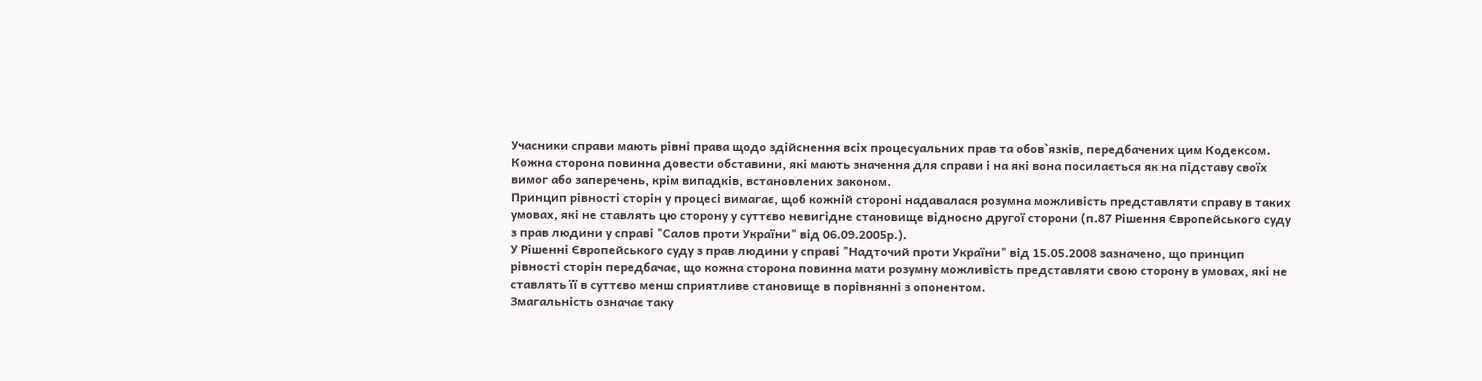Учасники справи мають рівні права щодо здійснення всіх процесуальних прав та обов`язків, передбачених цим Кодексом. Кожна сторона повинна довести обставини, які мають значення для справи і на які вона посилається як на підставу своїх вимог або заперечень, крім випадків, встановлених законом.
Принцип рівності сторін у процесі вимагає, щоб кожній стороні надавалася розумна можливість представляти справу в таких умовах, які не ставлять цю сторону у суттєво невигідне становище відносно другої сторони (п.87 Рішення Європейського суду з прав людини у справі "Салов проти України" від 06.09.2005р.).
У Рішенні Європейського суду з прав людини у справі "Надточий проти України" від 15.05.2008 зазначено, що принцип рівності сторін передбачає, що кожна сторона повинна мати розумну можливість представляти свою сторону в умовах, які не ставлять її в суттєво менш сприятливе становище в порівнянні з опонентом.
Змагальність означає таку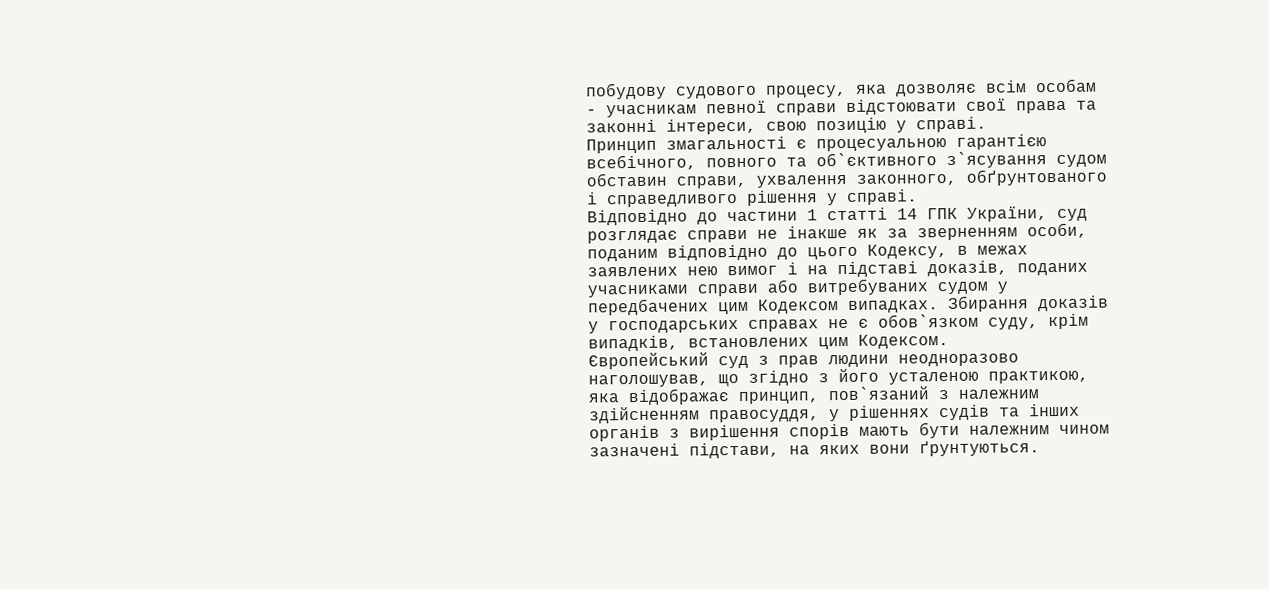побудову судового процесу, яка дозволяє всім особам - учасникам певної справи відстоювати свої права та законні інтереси, свою позицію у справі.
Принцип змагальності є процесуальною гарантією всебічного, повного та об`єктивного з`ясування судом обставин справи, ухвалення законного, обґрунтованого і справедливого рішення у справі.
Відповідно до частини 1 статті 14 ГПК України, суд розглядає справи не інакше як за зверненням особи, поданим відповідно до цього Кодексу, в межах заявлених нею вимог і на підставі доказів, поданих учасниками справи або витребуваних судом у передбачених цим Кодексом випадках. Збирання доказів у господарських справах не є обов`язком суду, крім випадків, встановлених цим Кодексом.
Європейський суд з прав людини неодноразово наголошував, що згідно з його усталеною практикою, яка відображає принцип, пов`язаний з належним здійсненням правосуддя, у рішеннях судів та інших органів з вирішення спорів мають бути належним чином зазначені підстави, на яких вони ґрунтуються.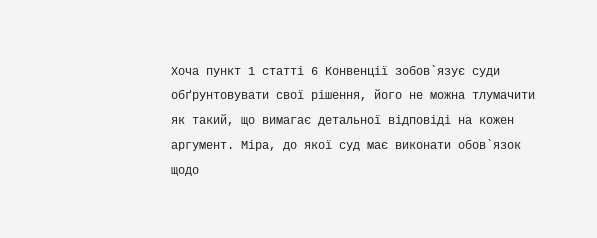Хоча пункт 1 статті 6 Конвенції зобов`язує суди обґрунтовувати свої рішення, його не можна тлумачити як такий, що вимагає детальної відповіді на кожен аргумент. Міра, до якої суд має виконати обов`язок щодо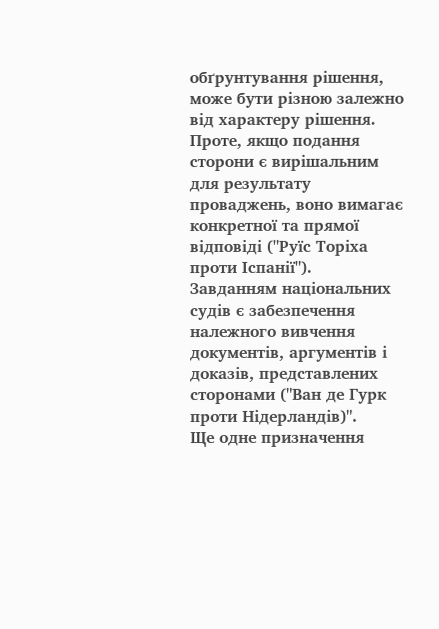обґрунтування рішення, може бути різною залежно від характеру рішення. Проте, якщо подання сторони є вирішальним для результату проваджень, воно вимагає конкретної та прямої відповіді ("Руїс Торіха проти Іспанії").
Завданням національних судів є забезпечення належного вивчення документів, аргументів і доказів, представлених сторонами ("Ван де Гурк проти Нідерландів)".
Ще одне призначення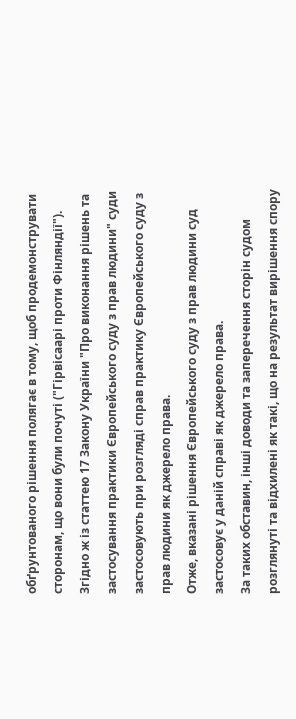обґрунтованого рішення полягає в тому, щоб продемонструвати сторонам, що вони були почуті ("Гірвісаарі проти Фінляндії").
Згідно ж із статтею 17 Закону України "Про виконання рішень та застосування практики Європейського суду з прав людини" суди застосовують при розгляді справ практику Європейського суду з прав людини як джерело права.
Отже, вказані рішення Європейського суду з прав людини суд застосовує у даній справі як джерело права.
За таких обставин, інші доводи та заперечення сторін судом розглянуті та відхилені як такі, що на результат вирішення спору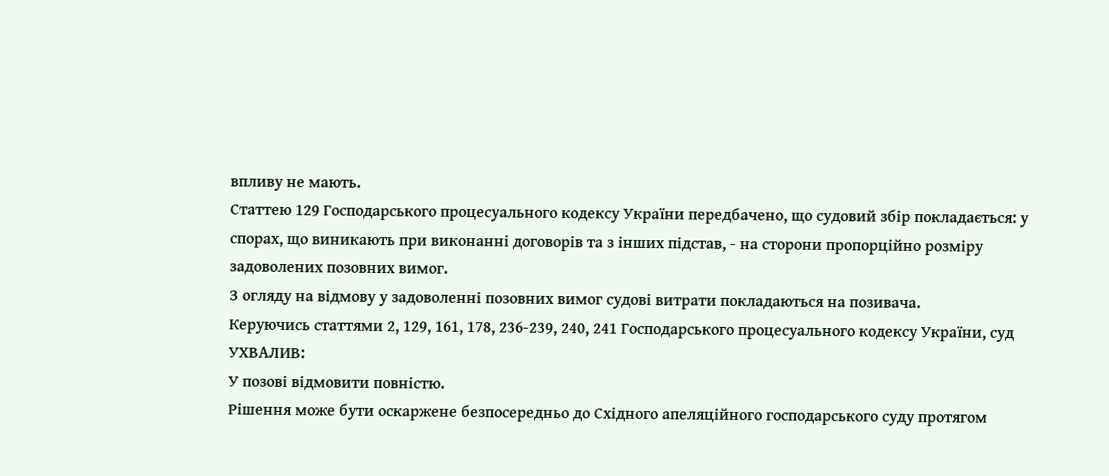впливу не мають.
Статтею 129 Господарського процесуального кодексу України передбачено, що судовий збір покладається: у спорах, що виникають при виконанні договорів та з інших підстав, - на сторони пропорційно розміру задоволених позовних вимог.
З огляду на відмову у задоволенні позовних вимог судові витрати покладаються на позивача.
Керуючись статтями 2, 129, 161, 178, 236-239, 240, 241 Господарського процесуального кодексу України, суд
УХВАЛИВ:
У позові відмовити повністю.
Рішення може бути оскаржене безпосередньо до Східного апеляційного господарського суду протягом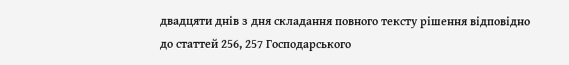двадцяти днів з дня складання повного тексту рішення відповідно до статтей 256, 257 Господарського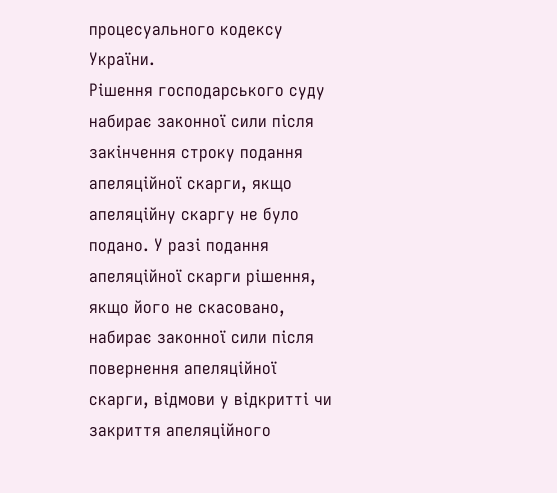процесуального кодексу України.
Рішення господарського суду набирає законної сили після закінчення строку подання апеляційної скарги, якщо апеляційну скаргу не було подано. У разі подання апеляційної скарги рішення, якщо його не скасовано, набирає законної сили після повернення апеляційної скарги, відмови у відкритті чи закриття апеляційного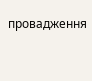провадження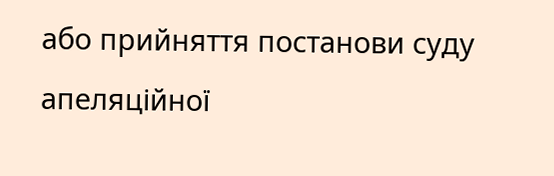або прийняття постанови суду апеляційної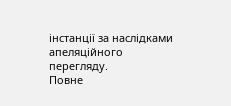інстанції за наслідками апеляційного перегляду.
Повне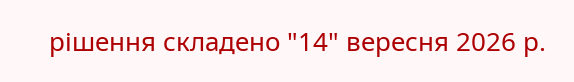рішення складено "14" вересня 2026 р.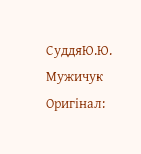СуддяЮ.Ю. Мужичук
Оригінал: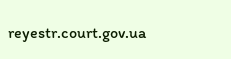reyestr.court.gov.ua